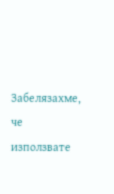Забелязахме, че използвате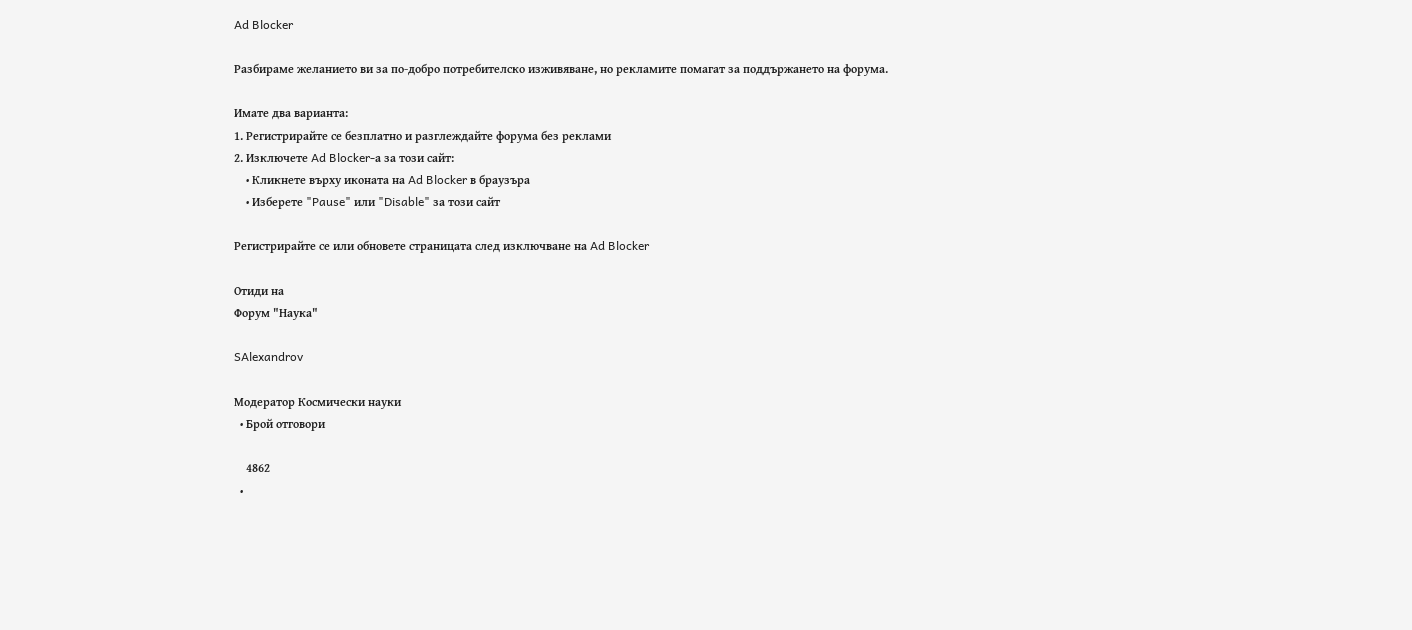Ad Blocker

Разбираме желанието ви за по-добро потребителско изживяване, но рекламите помагат за поддържането на форума.

Имате два варианта:
1. Регистрирайте се безплатно и разглеждайте форума без реклами
2. Изключете Ad Blocker-а за този сайт:
    • Кликнете върху иконата на Ad Blocker в браузъра
    • Изберете "Pause" или "Disable" за този сайт

Регистрирайте се или обновете страницата след изключване на Ad Blocker

Отиди на
Форум "Наука"

SAlexandrov

Модератор Космически науки
  • Брой отговори

    4862
  •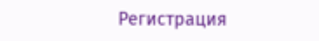Регистрация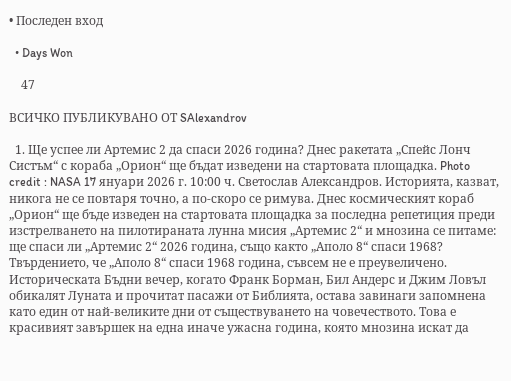• Последен вход

  • Days Won

    47

ВСИЧКО ПУБЛИКУВАНО ОТ SAlexandrov

  1. Ще успее ли Артемис 2 да спаси 2026 година? Днес ракетата „Спейс Лонч Систъм“ с кораба „Орион“ ще бъдат изведени на стартовата площадка. Photo credit : NASA 17 януари 2026 г. 10:00 ч. Светослав Александров. Историята, казват, никога не се повтаря точно, а по-скоро се римува. Днес космическият кораб „Орион“ ще бъде изведен на стартовата площадка за последна репетиция преди изстрелването на пилотираната лунна мисия „Артемис 2“ и мнозина се питаме: ще спаси ли „Артемис 2“ 2026 година, също както „Аполо 8“ спаси 1968? Твърдението, че „Аполо 8“ спаси 1968 година, съвсем не е преувеличено. Историческата Бъдни вечер, когато Франк Борман, Бил Андерс и Джим Ловъл обикалят Луната и прочитат пасажи от Библията, остава завинаги запомнена като един от най-великите дни от съществуването на човечеството. Това е красивият завършек на една иначе ужасна година, която мнозина искат да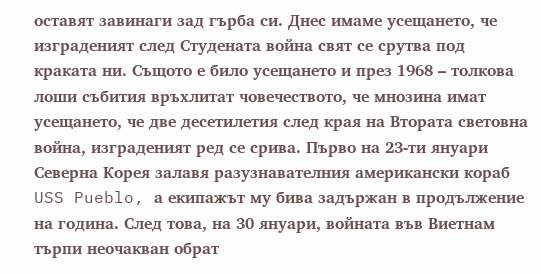оставят завинаги зад гърба си. Днес имаме усещането, че изграденият след Студената война свят се срутва под краката ни. Същото е било усещането и през 1968 – толкова лоши събития връхлитат човечеството, че мнозина имат усещането, че две десетилетия след края на Втората световна война, изграденият ред се срива. Първо на 23-ти януари Северна Корея залавя разузнавателния американски кораб USS Pueblo, а екипажът му бива задържан в продължение на година. След това, на 30 януари, войната във Виетнам търпи неочакван обрат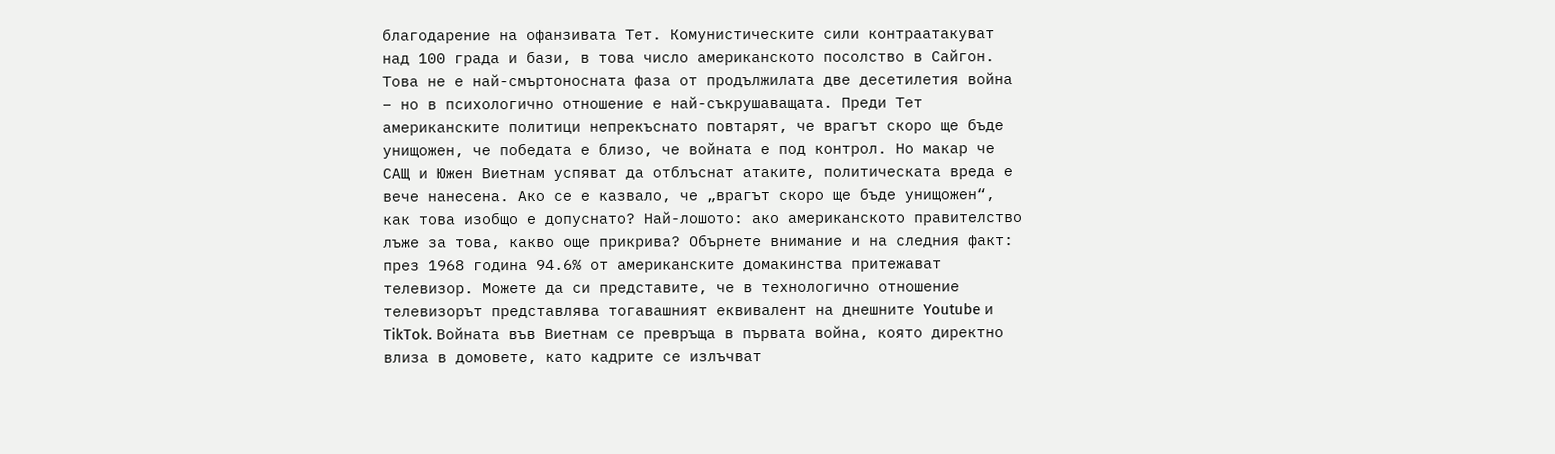благодарение на офанзивата Тет. Комунистическите сили контраатакуват над 100 града и бази, в това число американското посолство в Сайгон. Това не е най-смъртоносната фаза от продължилата две десетилетия война – но в психологично отношение е най-съкрушаващата. Преди Тет американските политици непрекъснато повтарят, че врагът скоро ще бъде унищожен, че победата е близо, че войната е под контрол. Но макар че САЩ и Южен Виетнам успяват да отблъснат атаките, политическата вреда е вече нанесена. Ако се е казвало, че „врагът скоро ще бъде унищожен“, как това изобщо е допуснато? Най-лошото: ако американското правителство лъже за това, какво още прикрива? Обърнете внимание и на следния факт: през 1968 година 94.6% от американските домакинства притежават телевизор. Можете да си представите, че в технологично отношение телевизорът представлява тогавашният eквивалент на днешните Youtube и TikTok. Войната във Виетнам се превръща в първата война, която директно влиза в домовете, като кадрите се излъчват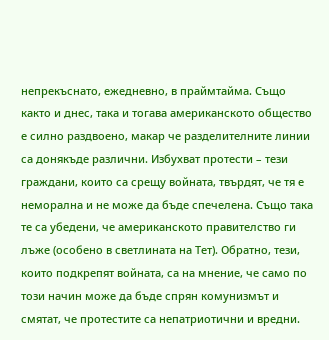непрекъснато, ежедневно, в праймтайма. Също както и днес, така и тогава американското общество е силно раздвоено, макар че разделителните линии са донякъде различни. Избухват протести – тези граждани, които са срещу войната, твърдят, че тя е неморална и не може да бъде спечелена. Също така те са убедени, че американското правителство ги лъже (особено в светлината на Тет). Обратно, тези, които подкрепят войната, са на мнение, че само по този начин може да бъде спрян комунизмът и смятат, че протестите са непатриотични и вредни.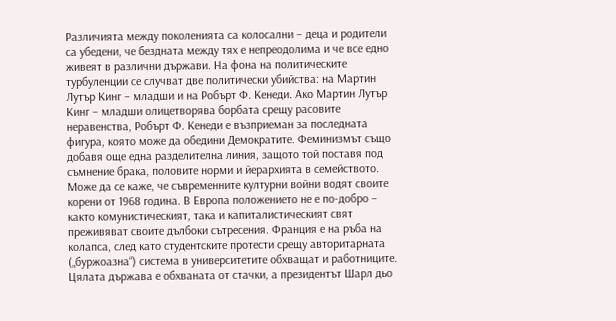Различията между поколенията са колосални – деца и родители са убедени, че бездната между тях е непреодолима и че все едно живеят в различни държави. На фона на политическите турбуленции се случват две политически убийства: на Мартин Лутър Кинг – младши и на Робърт Ф. Кенеди. Ако Мартин Лутър Кинг – младши олицетворява борбата срещу расовите неравенства, Робърт Ф. Кенеди е възприеман за последната фигура, която може да обедини Демократите. Феминизмът също добавя още една разделителна линия, защото той поставя под съмнение брака, половите норми и йерархията в семейството. Може да се каже, че съвременните културни войни водят своите корени от 1968 година. В Европа положението не е по-добро – както комунистическият, така и капиталистическият свят преживяват своите дълбоки сътресения. Франция е на ръба на колапса, след като студентските протести срещу авторитарната („буржоазна“) система в университетите обхващат и работниците. Цялата държава е обхваната от стачки, а президентът Шарл дьо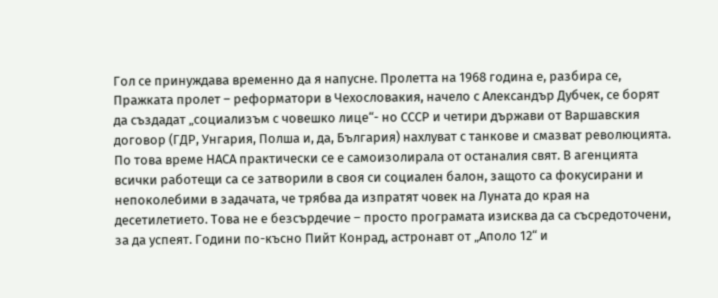Гол се принуждава временно да я напусне. Пролетта на 1968 година е, разбира се, Пражката пролет – реформатори в Чехословакия, начело с Александър Дубчек, се борят да създадат „социализъм с човешко лице“- но СССР и четири държави от Варшавския договор (ГДР, Унгария, Полша и, да, България) нахлуват с танкове и смазват революцията. По това време НАСА практически се е самоизолирала от останалия свят. В агенцията всички работещи са се затворили в своя си социален балон, защото са фокусирани и непоколебими в задачата, че трябва да изпратят човек на Луната до края на десетилетието. Това не е безсърдечие – просто програмата изисква да са съсредоточени, за да успеят. Години по-късно Пийт Конрад, астронавт от „Аполо 12“ и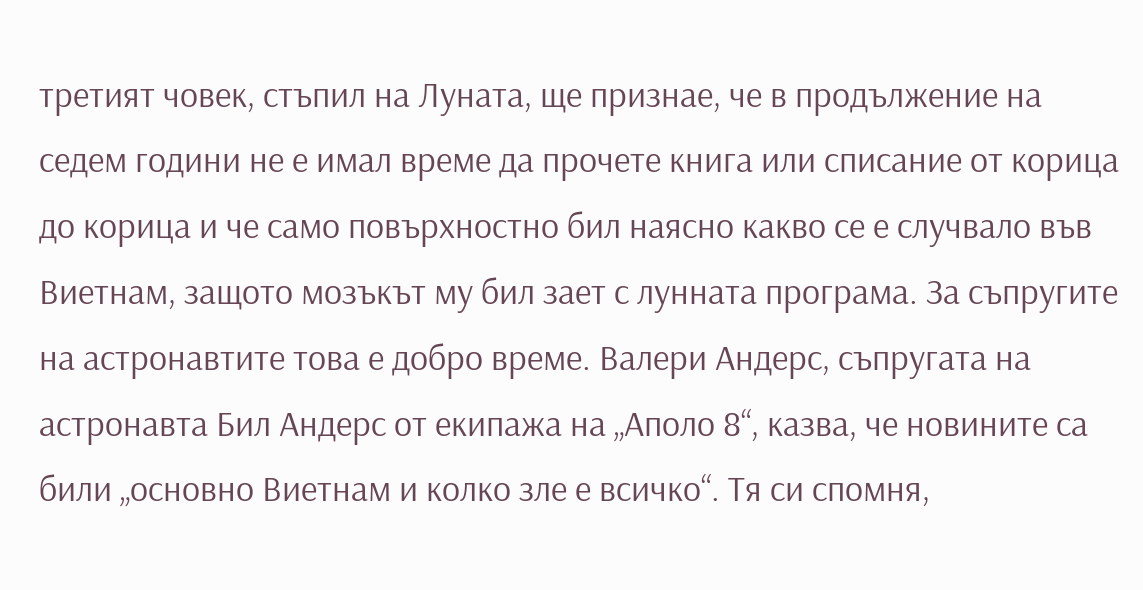третият човек, стъпил на Луната, ще признае, че в продължение на седем години не е имал време да прочете книга или списание от корица до корица и че само повърхностно бил наясно какво се е случвало във Виетнам, защото мозъкът му бил зает с лунната програма. За съпругите на астронавтите това е добро време. Валери Андерс, съпругата на астронавта Бил Андерс от екипажа на „Аполо 8“, казва, че новините са били „основно Виетнам и колко зле е всичко“. Тя си спомня,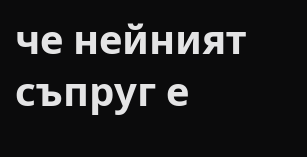че нейният съпруг е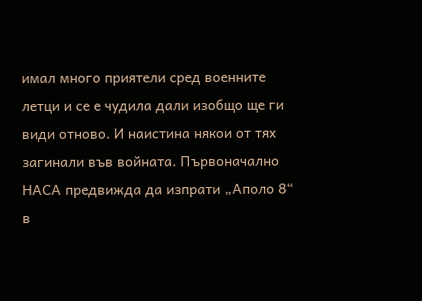имал много приятели сред военните летци и се е чудила дали изобщо ще ги види отново. И наистина някои от тях загинали във войната. Първоначално НАСА предвижда да изпрати „Аполо 8“ в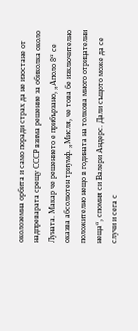околоземна орбита и само поради страх да не изостане от надпреварата срещу СССР взима решение за обиколка около Луната. Макар че решението е прибързано, „Аполо 8“ се оказва абсолютен триумф. „Мисля, че това бе изключително положително нещо в годината на толкова много отрицателни неща“, спомня си Валери Андерс. Дали същото може да се случи и сега с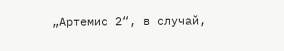„Артемис 2“, в случай,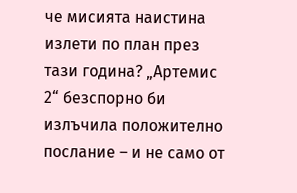че мисията наистина излети по план през тази година? „Артемис 2“ безспорно би излъчила положително послание – и не само от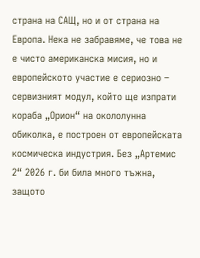страна на САЩ, но и от страна на Европа. Нека не забравяме, че това не е чисто американска мисия, но и европейското участие е сериозно – сервизният модул, който ще изпрати кораба „Орион“ на окололунна обиколка, е построен от европейската космическа индустрия. Без „Артемис 2“ 2026 г. би била много тъжна, защото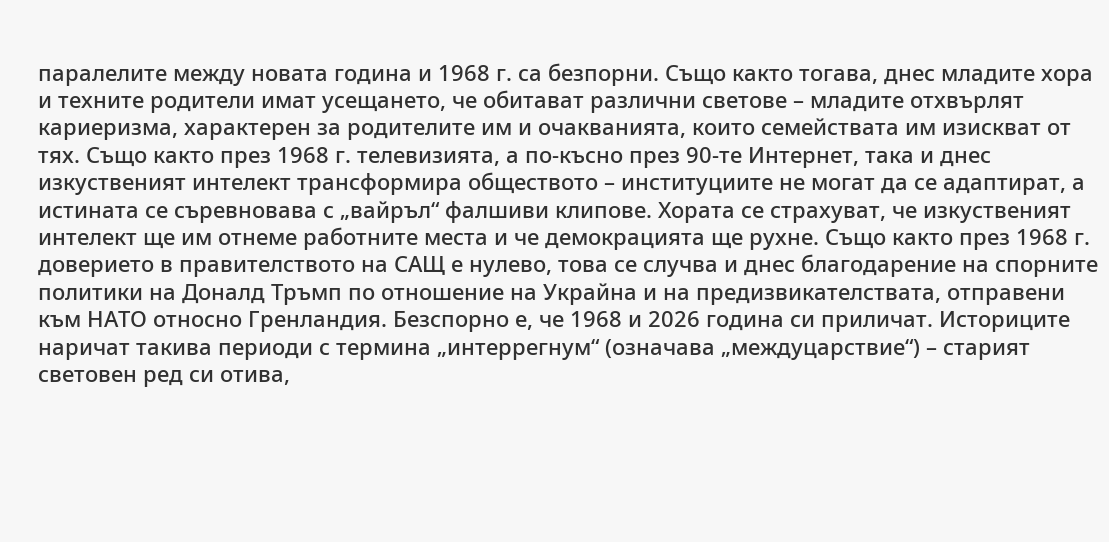паралелите между новата година и 1968 г. са безпорни. Също както тогава, днес младите хора и техните родители имат усещането, че обитават различни светове – младите отхвърлят кариеризма, характерен за родителите им и очакванията, които семействата им изискват от тях. Също както през 1968 г. телевизията, а по-късно през 90-те Интернет, така и днес изкуственият интелект трансформира обществото – институциите не могат да се адаптират, а истината се съревновава с „вайръл“ фалшиви клипове. Хората се страхуват, че изкуственият интелект ще им отнеме работните места и че демокрацията ще рухне. Също както през 1968 г. доверието в правителството на САЩ е нулево, това се случва и днес благодарение на спорните политики на Доналд Тръмп по отношение на Украйна и на предизвикателствата, отправени към НАТО относно Гренландия. Безспорно е, че 1968 и 2026 година си приличат. Историците наричат такива периоди с термина „интеррегнум“ (означава „междуцарствие“) – старият световен ред си отива,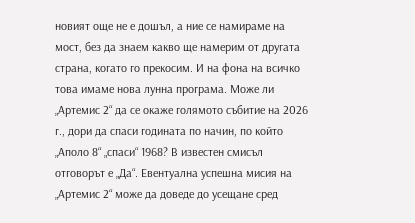новият още не е дошъл, а ние се намираме на мост, без да знаем какво ще намерим от другата страна, когато го прекосим. И на фона на всичко това имаме нова лунна програма. Може ли „Артемис 2“ да се окаже голямото събитие на 2026 г., дори да спаси годината по начин, по който „Аполо 8“ „спаси“ 1968? В известен смисъл отговорът е „Да“. Евентуална успешна мисия на „Артемис 2“ може да доведе до усещане сред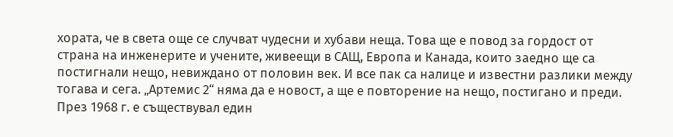хората, че в света още се случват чудесни и хубави неща. Това ще е повод за гордост от страна на инженерите и учените, живеещи в САЩ, Европа и Канада, които заедно ще са постигнали нещо, невиждано от половин век. И все пак са налице и известни разлики между тогава и сега. „Артемис 2“ няма да е новост, а ще е повторение на нещо, постигано и преди. През 1968 г. е съществувал един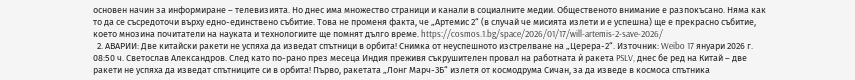основен начин за информиране – телевизията. Но днес има множество страници и канали в социалните медии. Общественото внимание е разпокъсано. Няма как то да се съсредоточи върху едно-единствено събитие. Това не променя факта, че „Артемис 2“ (в случай че мисията излети и е успешна) ще е прекрасно събитие, което мнозина почитатели на науката и технологиите ще помнят дълго време. https://cosmos.1.bg/space/2026/01/17/will-artemis-2-save-2026/
  2. АВАРИИ: Две китайски ракети не успяха да изведат спътници в орбита! Снимка от неуспешното изстрелване на „Церера-2“. Източник: Weibo 17 януари 2026 г. 08:50 ч. Светослав Александров. След като по-рано през месеца Индия преживя съкрушителен провал на работната ѝ ракета PSLV, днес бе ред на Китай – две ракети не успяха да изведат спътниците си в орбита! Първо, ракетата „Лонг Марч-3Б“ излетя от космодрума Сичан, за да изведе в космоса спътника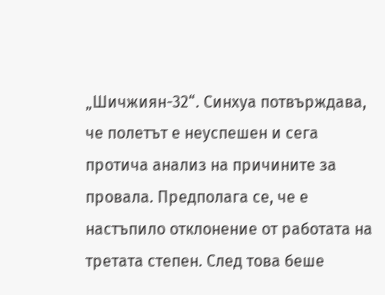„Шичжиян-32“. Синхуа потвърждава, че полетът е неуспешен и сега протича анализ на причините за провала. Предполага се, че е настъпило отклонение от работата на третата степен. След това беше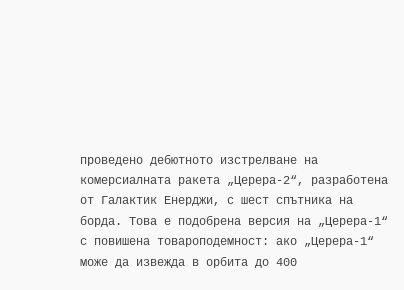проведено дебютното изстрелване на комерсиалната ракета „Церера-2“, разработена от Галактик Енерджи, с шест спътника на борда. Това е подобрена версия на „Церера-1“ с повишена товароподемност: ако „Церера-1“ може да извежда в орбита до 400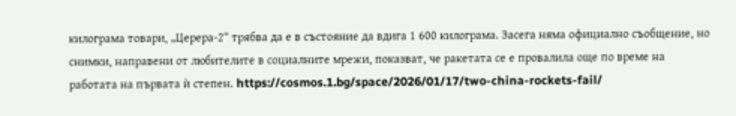килограма товари, „Церера-2“ трябва да е в състояние да вдига 1 600 килограма. Засега няма официално съобщение, но снимки, направени от любителите в социалните мрежи, показват, че ракетата се е провалила още по време на работата на първата ѝ степен. https://cosmos.1.bg/space/2026/01/17/two-china-rockets-fail/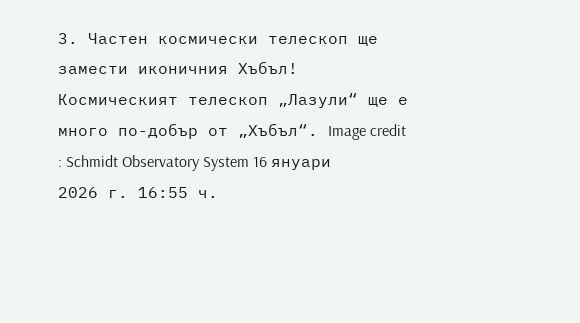3. Частен космически телескоп ще замести иконичния Хъбъл! Космическият телескоп „Лазули“ ще е много по-добър от „Хъбъл“. Image credit : Schmidt Observatory System 16 януари 2026 г. 16:55 ч.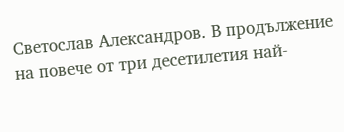Светослав Александров. В продължение на повече от три десетилетия най-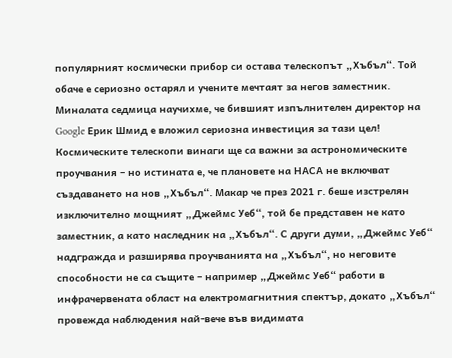популярният космически прибор си остава телескопът „Хъбъл“. Той обаче е сериозно остарял и учените мечтаят за негов заместник. Миналата седмица научихме, че бившият изпълнителен директор на Google Ерик Шмид е вложил сериозна инвестиция за тази цел! Космическите телескопи винаги ще са важни за астрономическите проучвания – но истината е, че плановете на НАСА не включват създаването на нов „Хъбъл“. Макар че през 2021 г. беше изстрелян изключително мощният „Джеймс Уеб“, той бе представен не като заместник, а като наследник на „Хъбъл“. С други думи, „Джеймс Уеб“ надгражда и разширява проучванията на „Хъбъл“, но неговите способности не са същите – например „Джеймс Уеб“ работи в инфрачервената област на електромагнитния спектър, докато „Хъбъл“ провежда наблюдения най-вече във видимата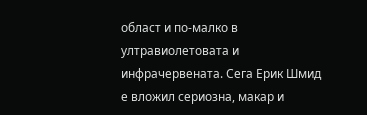област и по-малко в ултравиолетовата и инфрачервената. Сега Ерик Шмид е вложил сериозна, макар и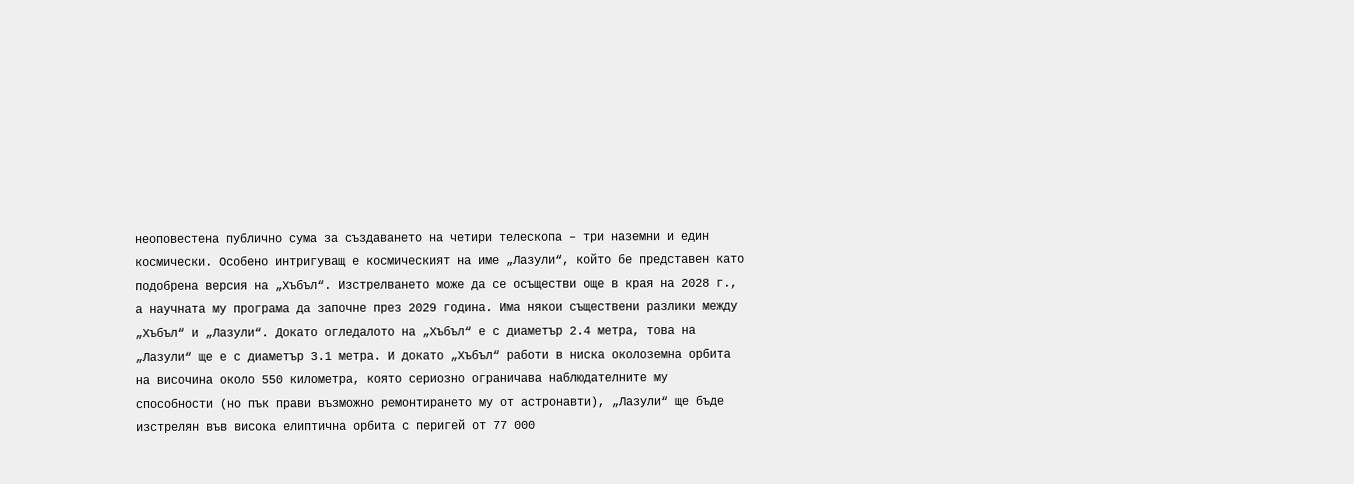неоповестена публично сума за създаването на четири телескопа – три наземни и един космически. Особено интригуващ е космическият на име „Лазули“, който бе представен като подобрена версия на „Хъбъл“. Изстрелването може да се осъществи още в края на 2028 г., а научната му програма да започне през 2029 година. Има някои съществени разлики между „Хъбъл“ и „Лазули“. Докато огледалото на „Хъбъл“ е с диаметър 2.4 метра, това на „Лазули“ ще е с диаметър 3.1 метра. И докато „Хъбъл“ работи в ниска околоземна орбита на височина около 550 километра, която сериозно ограничава наблюдателните му способности (но пък прави възможно ремонтирането му от астронавти), „Лазули“ ще бъде изстрелян във висока елиптична орбита с перигей от 77 000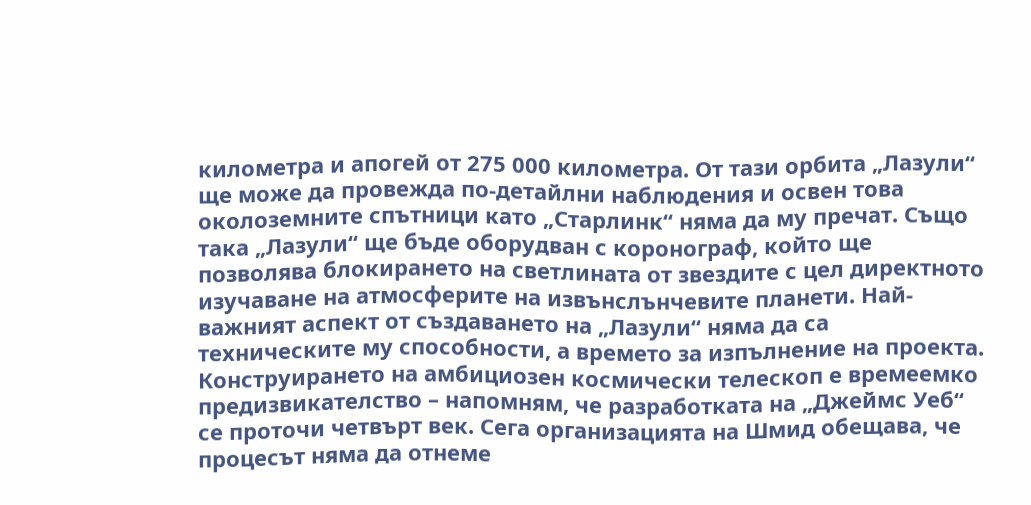километра и апогей от 275 000 километра. От тази орбита „Лазули“ ще може да провежда по-детайлни наблюдения и освен това околоземните спътници като „Старлинк“ няма да му пречат. Също така „Лазули“ ще бъде оборудван с коронограф, който ще позволява блокирането на светлината от звездите с цел директното изучаване на атмосферите на извънслънчевите планети. Най-важният аспект от създаването на „Лазули“ няма да са техническите му способности, а времето за изпълнение на проекта. Конструирането на амбициозен космически телескоп е времеемко предизвикателство – напомням, че разработката на „Джеймс Уеб“ се проточи четвърт век. Сега организацията на Шмид обещава, че процесът няма да отнеме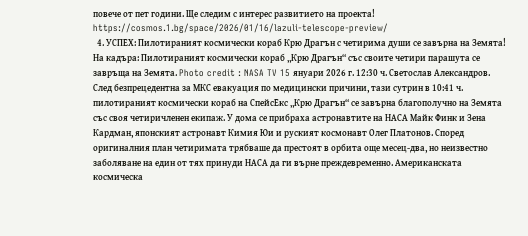повече от пет години. Ще следим с интерес развитието на проекта! https://cosmos.1.bg/space/2026/01/16/lazuli-telescope-preview/
  4. УСПЕХ: Пилотираният космически кораб Крю Драгън с четирима души се завърна на Земята! На кадъра: Пилотираният космически кораб „Крю Драгън“ със своите четири парашута се завръща на Земята. Photo credit : NASA TV 15 януари 2026 г. 12:30 ч. Светослав Александров. След безпрецедентна за МКС евакуация по медицински причини, тази сутрин в 10:41 ч. пилотираният космически кораб на СпейсЕкс „Крю Драгън“ се завърна благополучно на Земята със своя четиричленен екипаж. У дома се прибраха астронавтите на НАСА Майк Финк и Зена Кардман, японският астронавт Кимия Юи и руският космонавт Олег Платонов. Според оригиналния план четиримата трябваше да престоят в орбита още месец-два, но неизвестно заболяване на един от тях принуди НАСА да ги върне преждевременно. Американската космическа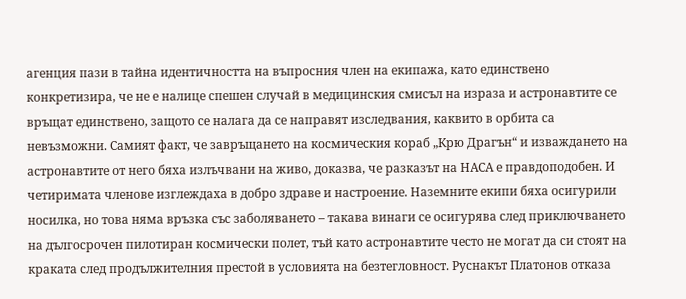агенция пази в тайна идентичността на въпросния член на екипажа, като единствено конкретизира, че не е налице спешен случай в медицинския смисъл на израза и астронавтите се връщат единствено, защото се налага да се направят изследвания, каквито в орбита са невъзможни. Самият факт, че завръщането на космическия кораб „Крю Драгън“ и изваждането на астронавтите от него бяха излъчвани на живо, доказва, че разказът на НАСА е правдоподобен. И четиримата членове изглеждаха в добро здраве и настроение. Наземните екипи бяха осигурили носилка, но това няма връзка със заболяването – такава винаги се осигурява след приключването на дългосрочен пилотиран космически полет, тъй като астронавтите често не могат да си стоят на краката след продължителния престой в условията на безтегловност. Руснакът Платонов отказа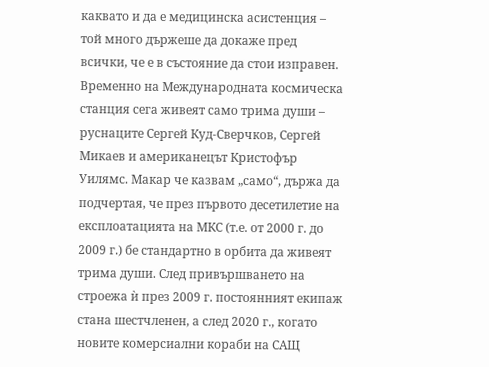каквато и да е медицинска асистенция – той много държеше да докаже пред всички, че е в състояние да стои изправен. Временно на Международната космическа станция сега живеят само трима души – руснаците Сергей Куд-Сверчков, Сергей Микаев и американецът Кристофър Уилямс. Макар че казвам „само“, държа да подчертая, че през първото десетилетие на експлоатацията на МКС (т.е. от 2000 г. до 2009 г.) бе стандартно в орбита да живеят трима души. След привършването на строежа ѝ през 2009 г. постоянният екипаж стана шестчленен, а след 2020 г., когато новите комерсиални кораби на САЩ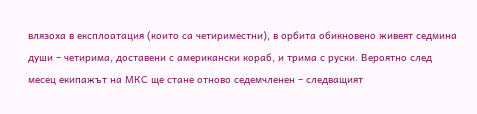влязоха в експлоатация (които са четириместни), в орбита обикновено живеят седмина души – четирима, доставени с американски кораб, и трима с руски. Вероятно след месец екипажът на МКС ще стане отново седемчленен – следващият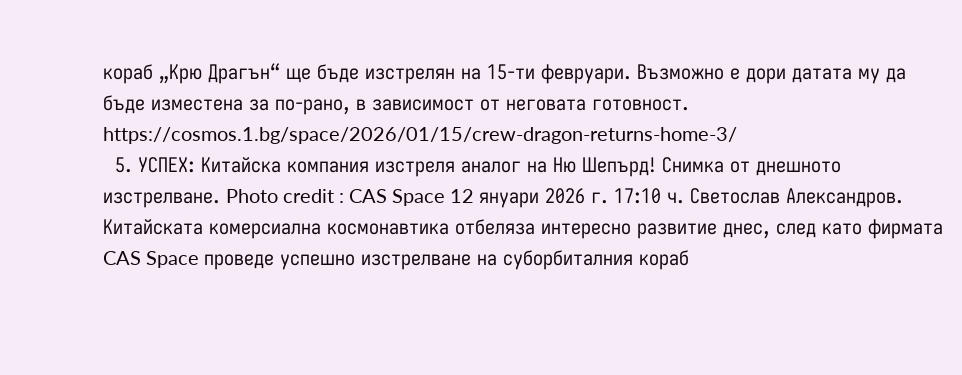кораб „Крю Драгън“ ще бъде изстрелян на 15-ти февруари. Възможно е дори датата му да бъде изместена за по-рано, в зависимост от неговата готовност. https://cosmos.1.bg/space/2026/01/15/crew-dragon-returns-home-3/
  5. УСПЕХ: Китайска компания изстреля аналог на Ню Шепърд! Снимка от днешното изстрелване. Photo credit : CAS Space 12 януари 2026 г. 17:10 ч. Светослав Александров. Китайската комерсиална космонавтика отбеляза интересно развитие днес, след като фирмата CAS Space проведе успешно изстрелване на суборбиталния кораб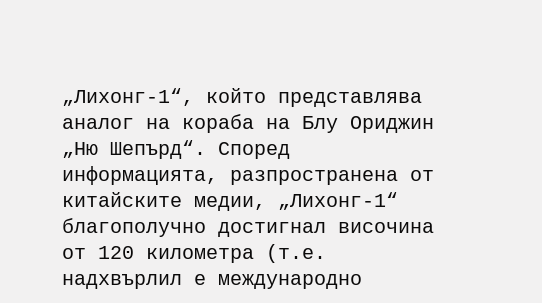„Лихонг-1“, който представлява аналог на кораба на Блу Ориджин „Ню Шепърд“. Според информацията, разпространена от китайските медии, „Лихонг-1“ благополучно достигнал височина от 120 километра (т.е. надхвърлил е международно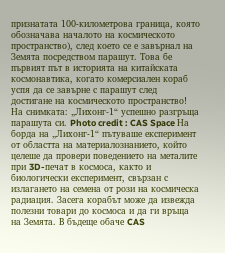признатата 100-километрова граница, която обозначава началото на космическото пространство), след което се е завърнал на Земята посредством парашут. Това бе първият път в историята на китайската космонавтика, когато комерсиален кораб успя да се завърне с парашут след достигане на космическото пространство! На снимката: „Лихонг-1“ успешно разгръща парашута си. Photo credit : CAS Space На борда на „Лихонг-1“ пътуваше експеримент от областта на материалознанието, който целеше да провери поведението на металите при 3D-печат в космоса, както и биологически експеримент, свързан с излагането на семена от рози на космическа радиация. Засега корабът може да извежда полезни товари до космоса и да ги връща на Земята. В бъдеще обаче CAS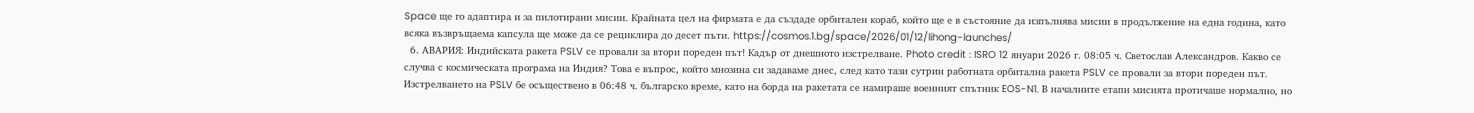Space ще го адаптира и за пилотирани мисии. Крайната цел на фирмата е да създаде орбитален кораб, който ще е в състояние да изпълнява мисии в продължение на една година, като всяка възвръщаема капсула ще може да се рециклира до десет пъти. https://cosmos.1.bg/space/2026/01/12/lihong-launches/
  6. АВАРИЯ: Индийската ракета PSLV се провали за втори пореден път! Кадър от днешното изстрелване. Photo credit : ISRO 12 януари 2026 г. 08:05 ч. Светослав Александров. Какво се случва с космическата програма на Индия? Това е въпрос, който мнозина си задаваме днес, след като тази сутрин работната орбитална ракета PSLV се провали за втори пореден път. Изстрелването на PSLV бе осъществено в 06:48 ч. българско време, като на борда на ракетата се намираше военният спътник EOS-N1. В началните етапи мисията протичаше нормално, но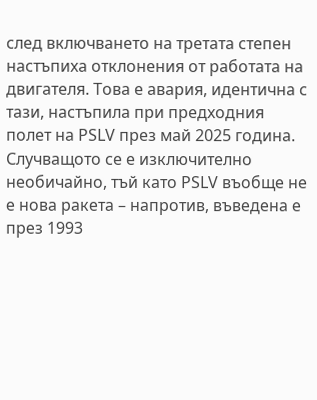след включването на третата степен настъпиха отклонения от работата на двигателя. Това е авария, идентична с тази, настъпила при предходния полет на PSLV през май 2025 година. Случващото се е изключително необичайно, тъй като PSLV въобще не е нова ракета – напротив, въведена е през 1993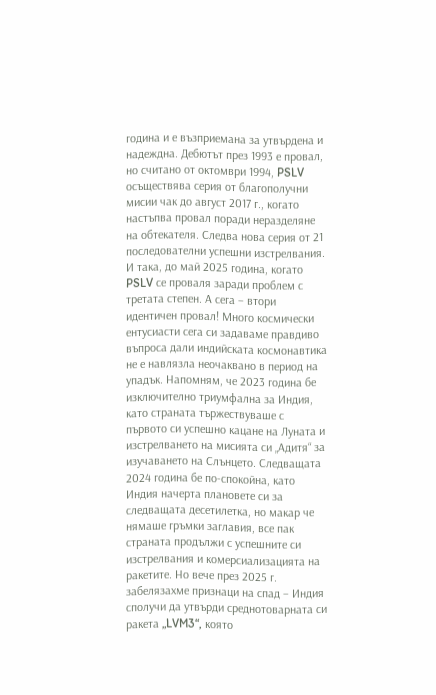година и е възприемана за утвърдена и надеждна. Дебютът през 1993 е провал, но считано от октомври 1994, PSLV осъществява серия от благополучни мисии чак до август 2017 г., когато настъпва провал поради неразделяне на обтекателя. Следва нова серия от 21 последователни успешни изстрелвания. И така, до май 2025 година, когато PSLV се проваля заради проблем с третата степен. А сега – втори идентичен провал! Много космически ентусиасти сега си задаваме правдиво въпроса дали индийската космонавтика не е навлязла неочаквано в период на упадък. Напомням, че 2023 година бе изключително триумфална за Индия, като страната тържествуваше с първото си успешно кацане на Луната и изстрелването на мисията си „Адитя“ за изучаването на Слънцето. Следващата 2024 година бе по-спокойна, като Индия начерта плановете си за следващата десетилетка, но макар че нямаше гръмки заглавия, все пак страната продължи с успешните си изстрелвания и комерсиализацията на ракетите. Но вече през 2025 г. забелязахме признаци на спад – Индия сполучи да утвърди среднотоварната си ракета „LVM3“, която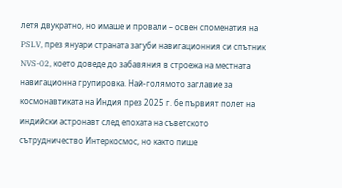летя двукратно, но имаше и провали – освен споменатия на PSLV, през януари страната загуби навигационния си спътник NVS-02, което доведе до забавяния в строежа на местната навигационна групировка. Най-голямото заглавие за космонавтиката на Индия през 2025 г. бе първият полет на индийски астронавт след епохата на съветското сътрудничество Интеркосмос, но както пише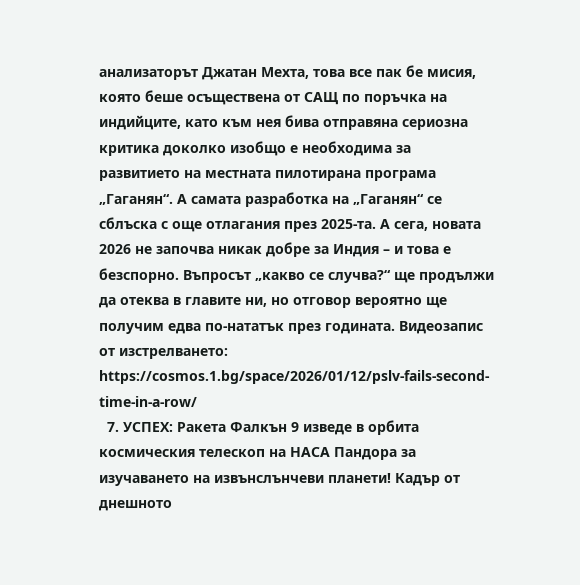анализаторът Джатан Мехта, това все пак бе мисия, която беше осъществена от САЩ по поръчка на индийците, като към нея бива отправяна сериозна критика доколко изобщо е необходима за развитието на местната пилотирана програма „Гаганян“. А самата разработка на „Гаганян“ се сблъска с още отлагания през 2025-та. А сега, новата 2026 не започва никак добре за Индия – и това е безспорно. Въпросът „какво се случва?“ ще продължи да отеква в главите ни, но отговор вероятно ще получим едва по-нататък през годината. Видеозапис от изстрелването: https://cosmos.1.bg/space/2026/01/12/pslv-fails-second-time-in-a-row/
  7. УСПЕХ: Ракета Фалкън 9 изведе в орбита космическия телескоп на НАСА Пандора за изучаването на извънслънчеви планети! Кадър от днешното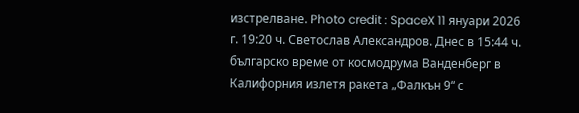изстрелване. Photo credit : SpaceX 11 януари 2026 г. 19:20 ч. Светослав Александров. Днес в 15:44 ч. българско време от космодрума Ванденберг в Калифорния излетя ракета „Фалкън 9“ с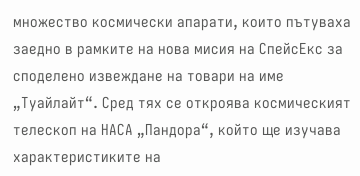множество космически апарати, които пътуваха заедно в рамките на нова мисия на СпейсЕкс за споделено извеждане на товари на име „Туайлайт“. Сред тях се откроява космическият телескоп на НАСА „Пандора“, който ще изучава характеристиките на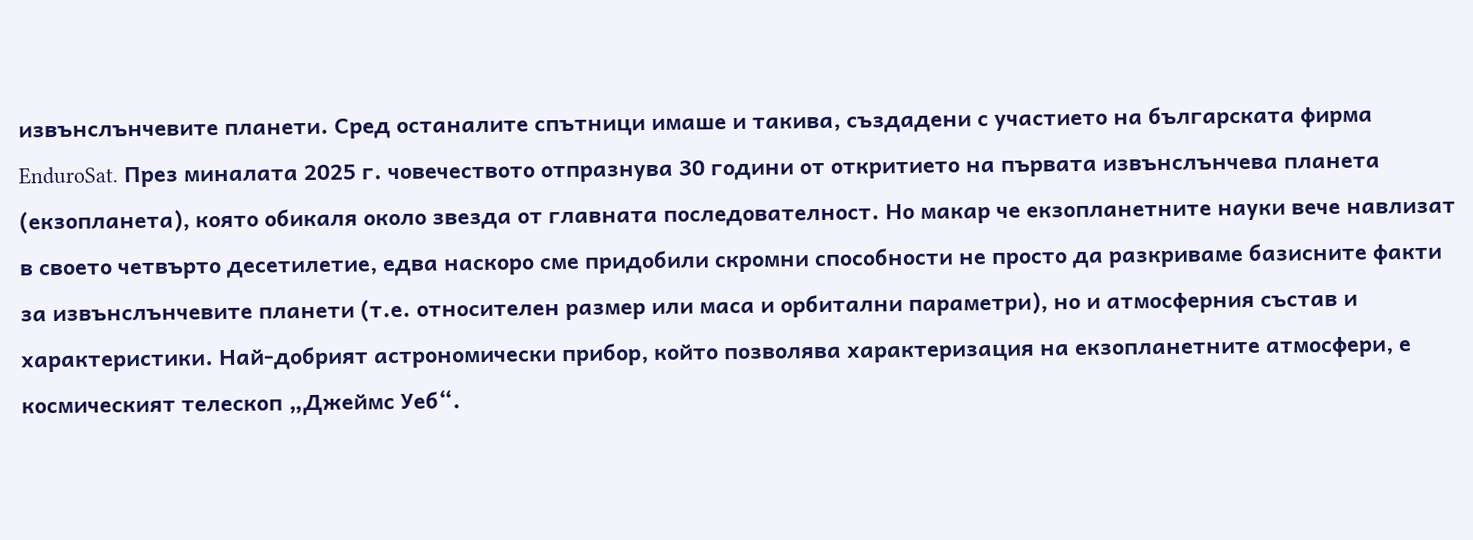извънслънчевите планети. Сред останалите спътници имаше и такива, създадени с участието на българската фирма EnduroSat. През миналата 2025 г. човечеството отпразнува 30 години от откритието на първата извънслънчева планета (екзопланета), която обикаля около звезда от главната последователност. Но макар че екзопланетните науки вече навлизат в своето четвърто десетилетие, едва наскоро сме придобили скромни способности не просто да разкриваме базисните факти за извънслънчевите планети (т.е. относителен размер или маса и орбитални параметри), но и атмосферния състав и характеристики. Най-добрият астрономически прибор, който позволява характеризация на екзопланетните атмосфери, е космическият телескоп „Джеймс Уеб“.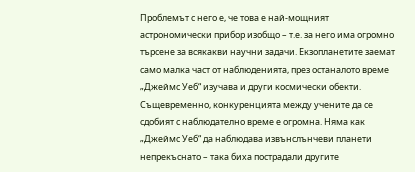Проблемът с него е, че това е най-мощният астрономически прибор изобщо – т.е. за него има огромно търсене за всякакви научни задачи. Екзопланетите заемат само малка част от наблюденията, през останалото време „Джеймс Уеб“ изучава и други космически обекти. Същевременно, конкуренцията между учените да се сдобият с наблюдателно време е огромна. Няма как „Джеймс Уеб“ да наблюдава извънслънчеви планети непрекъснато – така биха пострадали другите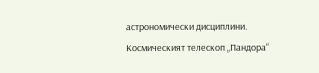астрономически дисциплини. Космическият телескоп „Пандора“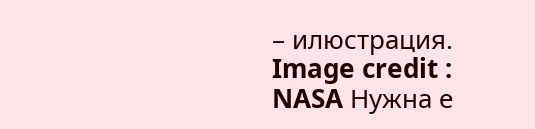– илюстрация. Image credit : NASA Нужна е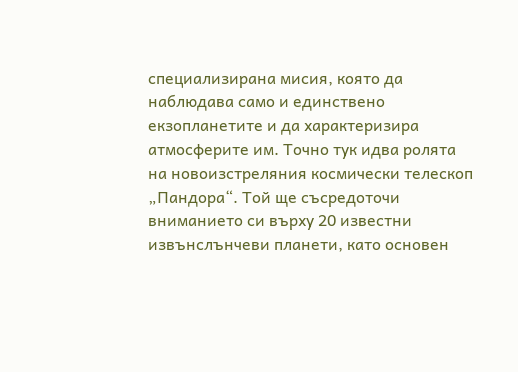специализирана мисия, която да наблюдава само и единствено екзопланетите и да характеризира атмосферите им. Точно тук идва ролята на новоизстреляния космически телескоп „Пандора“. Той ще съсредоточи вниманието си върху 20 известни извънслънчеви планети, като основен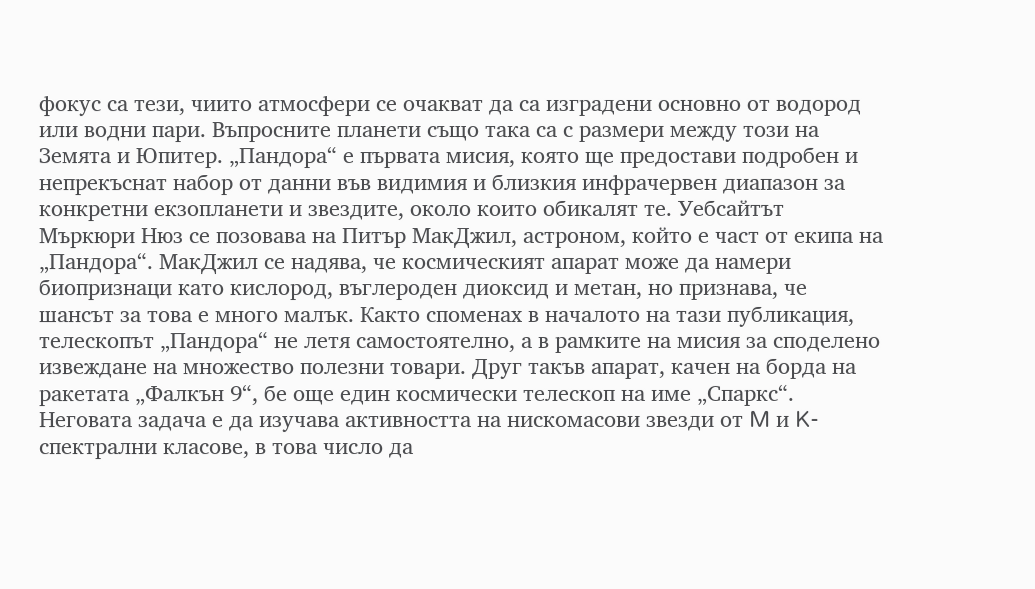фокус са тези, чиито атмосфери се очакват да са изградени основно от водород или водни пари. Въпросните планети също така са с размери между този на Земята и Юпитер. „Пандора“ е първата мисия, която ще предостави подробен и непрекъснат набор от данни във видимия и близкия инфрачервен диапазон за конкретни екзопланети и звездите, около които обикалят те. Уебсайтът Мъркюри Нюз се позовава на Питър МакДжил, астроном, който е част от екипа на „Пандора“. МакДжил се надява, че космическият апарат може да намери биопризнаци като кислород, въглероден диоксид и метан, но признава, че шансът за това е много малък. Както споменах в началото на тази публикация, телескопът „Пандора“ не летя самостоятелно, а в рамките на мисия за споделено извеждане на множество полезни товари. Друг такъв апарат, качен на борда на ракетата „Фалкън 9“, бе още един космически телескоп на име „Спаркс“. Неговата задача е да изучава активността на нискомасови звезди от M и K-спектрални класове, в това число да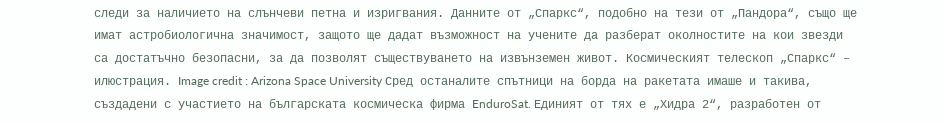следи за наличието на слънчеви петна и изригвания. Данните от „Спаркс“, подобно на тези от „Пандора“, също ще имат астробиологична значимост, защото ще дадат възможност на учените да разберат околностите на кои звезди са достатъчно безопасни, за да позволят съществуването на извънземен живот. Космическият телескоп „Спаркс“ – илюстрация. Image credit : Arizona Space University Сред останалите спътници на борда на ракетата имаше и такива, създадени с участието на българската космическа фирма EnduroSat. Единият от тях е „Хидра 2“, разработен от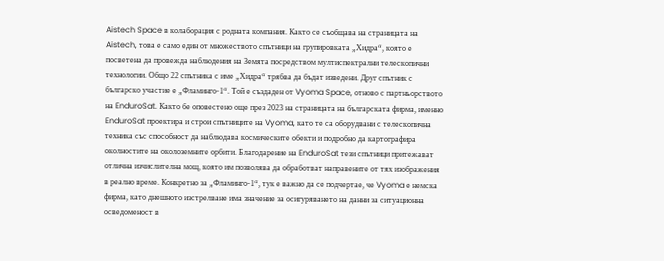Aistech Space в колаборация с родната компания. Както се съобщава на страницата на Aistech, това е само един от множеството спътници на групировката „Хидра“, която е посветена да провежда наблюдения на Земята посредством мултиспектрални телескопични технологии. Общо 22 спътника с име „Хидра“ трябва да бъдат изведени. Друг спътник с българско участие е „Фламинго-1“. Той е създаден от Vyoma Space, отново с партньорството на EnduroSat. Както бе оповестено още през 2023 на страницата на българската фирма, именно EnduroSat проектира и строи спътниците на Vyoma, като те са оборудвани с телескопична техника със способност да наблюдава космическите обекти и подробно да картографира околностите на околоземните орбити. Благодарение на EnduroSat тези спътници притежават отлична изчислителна мощ, която им позволява да обработват направените от тях изображения в реално време. Конкретно за „Фламинго-1“, тук е важно да се подчертае, че Vyoma е немска фирма, като днешното изстрелване има значение за осигуряването на данни за ситуационна осведоменост в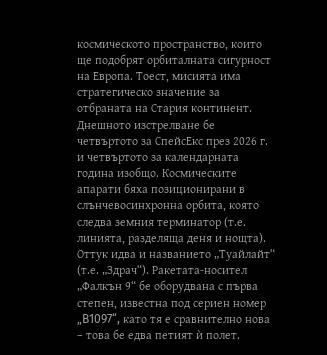космическото пространство, които ще подобрят орбиталната сигурност на Европа. Тоест, мисията има стратегическо значение за отбраната на Стария континент. Днешното изстрелване бе четвъртото за СпейсЕкс през 2026 г. и четвъртото за календарната година изобщо. Космическите апарати бяха позиционирани в слънчевосинхронна орбита, която следва земния терминатор (т.е. линията, разделяща деня и нощта). Оттук идва и названието „Туайлайт“ (т.е. „Здрач“). Ракетата-носител „Фалкън 9“ бе оборудвана с първа степен, известна под сериен номер „B1097“, като тя е сравнително нова – това бе едва петият ѝ полет.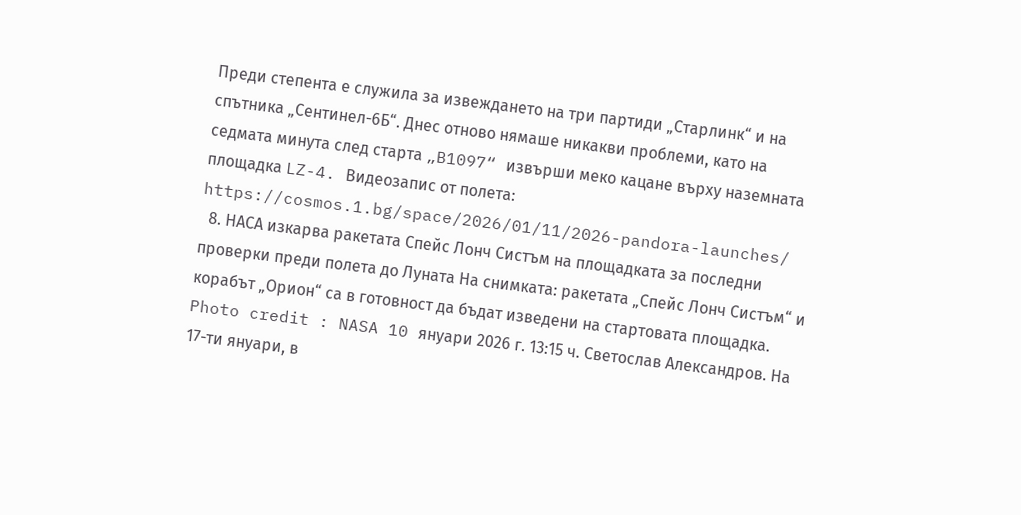Преди степента е служила за извеждането на три партиди „Старлинк“ и на спътника „Сентинел-6Б“. Днес отново нямаше никакви проблеми, като на седмата минута след старта „B1097“ извърши меко кацане върху наземната площадка LZ-4. Видеозапис от полета: https://cosmos.1.bg/space/2026/01/11/2026-pandora-launches/
  8. НАСА изкарва ракетата Спейс Лонч Систъм на площадката за последни проверки преди полета до Луната На снимката: ракетата „Спейс Лонч Систъм“ и корабът „Орион“ са в готовност да бъдат изведени на стартовата площадка. Photo credit : NASA 10 януари 2026 г. 13:15 ч. Светослав Александров. На 17-ти януари, в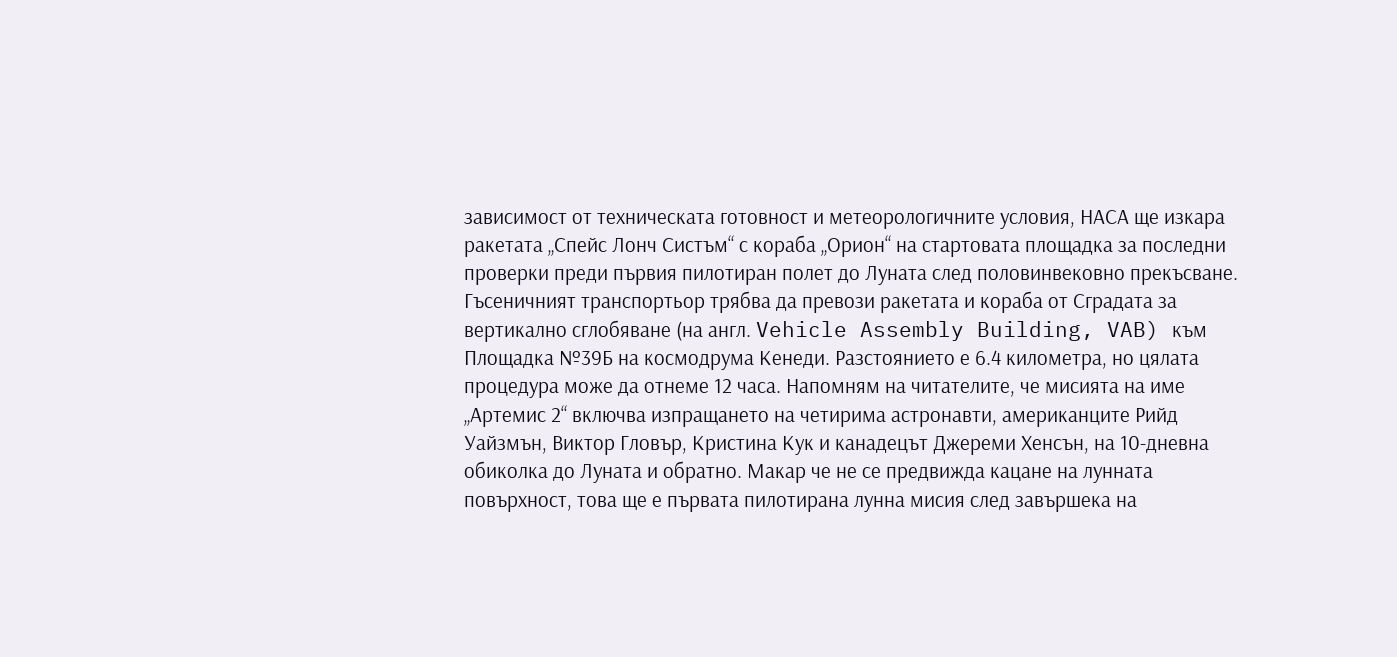зависимост от техническата готовност и метеорологичните условия, НАСА ще изкара ракетата „Спейс Лонч Систъм“ с кораба „Орион“ на стартовата площадка за последни проверки преди първия пилотиран полет до Луната след половинвековно прекъсване. Гъсеничният транспортьор трябва да превози ракетата и кораба от Сградата за вертикално сглобяване (на англ. Vehicle Assembly Building, VAB) към Площадка №39Б на космодрума Кенеди. Разстоянието е 6.4 километра, но цялата процедура може да отнеме 12 часа. Напомням на читателите, че мисията на име „Артемис 2“ включва изпращането на четирима астронавти, американците Рийд Уайзмън, Виктор Гловър, Кристина Кук и канадецът Джереми Хенсън, на 10-дневна обиколка до Луната и обратно. Макар че не се предвижда кацане на лунната повърхност, това ще е първата пилотирана лунна мисия след завършека на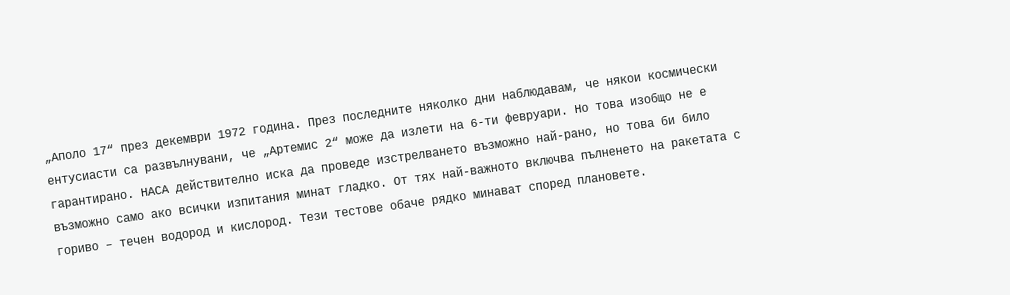„Аполо 17“ през декември 1972 година. През последните няколко дни наблюдавам, че някои космически ентусиасти са развълнувани, че „Артемис 2“ може да излети на 6-ти февруари. Но това изобщо не е гарантирано. НАСА действително иска да проведе изстрелването възможно най-рано, но това би било възможно само ако всички изпитания минат гладко. От тях най-важното включва пълненето на ракетата с гориво – течен водород и кислород. Тези тестове обаче рядко минават според плановете.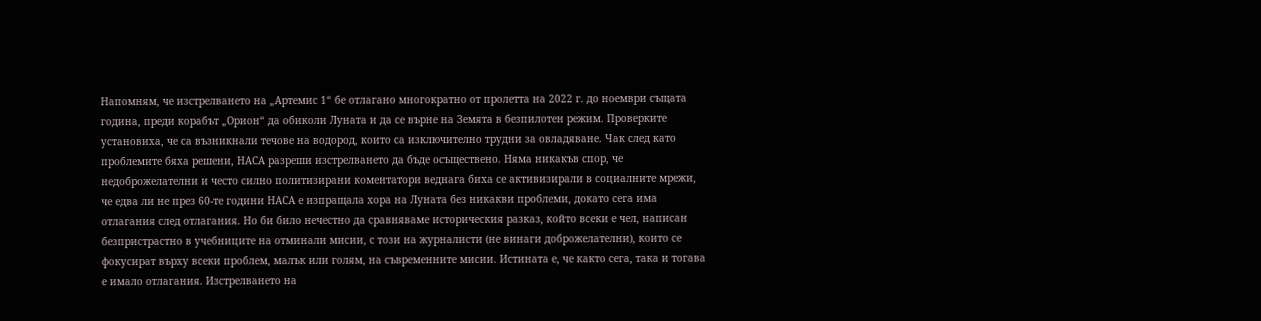Напомням, че изстрелването на „Артемис 1“ бе отлагано многократно от пролетта на 2022 г. до ноември същата година, преди корабът „Орион“ да обиколи Луната и да се върне на Земята в безпилотен режим. Проверките установиха, че са възникнали течове на водород, които са изключително трудни за овладяване. Чак след като проблемите бяха решени, НАСА разреши изстрелването да бъде осъществено. Няма никакъв спор, че недоброжелателни и често силно политизирани коментатори веднага биха се активизирали в социалните мрежи, че едва ли не през 60-те години НАСА е изпращала хора на Луната без никакви проблеми, докато сега има отлагания след отлагания. Но би било нечестно да сравняваме историческия разказ, който всеки е чел, написан безпристрастно в учебниците на отминали мисии, с този на журналисти (не винаги доброжелателни), които се фокусират върху всеки проблем, малък или голям, на съвременните мисии. Истината е, че както сега, така и тогава е имало отлагания. Изстрелването на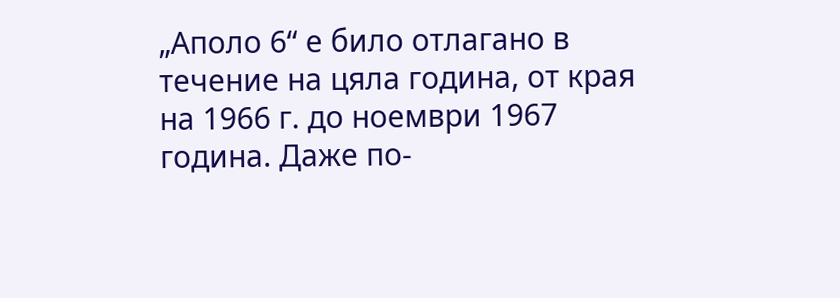„Аполо 6“ е било отлагано в течение на цяла година, от края на 1966 г. до ноември 1967 година. Даже по-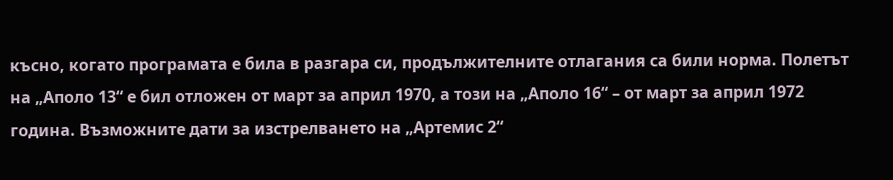късно, когато програмата е била в разгара си, продължителните отлагания са били норма. Полетът на „Аполо 13“ е бил отложен от март за април 1970, а този на „Аполо 16“ – от март за април 1972 година. Възможните дати за изстрелването на „Артемис 2“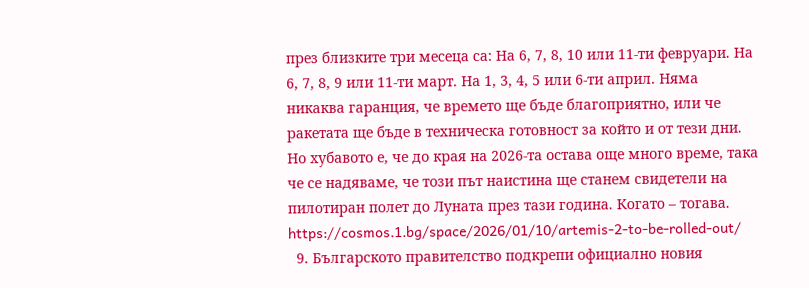през близките три месеца са: На 6, 7, 8, 10 или 11-ти февруари. На 6, 7, 8, 9 или 11-ти март. На 1, 3, 4, 5 или 6-ти април. Няма никаква гаранция, че времето ще бъде благоприятно, или че ракетата ще бъде в техническа готовност за който и от тези дни. Но хубавото е, че до края на 2026-та остава още много време, така че се надяваме, че този път наистина ще станем свидетели на пилотиран полет до Луната през тази година. Когато – тогава. https://cosmos.1.bg/space/2026/01/10/artemis-2-to-be-rolled-out/
  9. Българското правителство подкрепи официално новия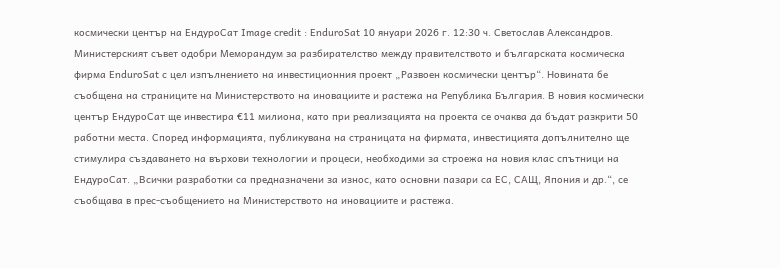космически център на ЕндуроСат Image credit : EnduroSat 10 януари 2026 г. 12:30 ч. Светослав Александров. Министерският съвет одобри Меморандум за разбирателство между правителството и българската космическа фирма EnduroSat с цел изпълнението на инвестиционния проект „Развоен космически център“. Новината бе съобщена на страниците на Министерството на иновациите и растежа на Република България. В новия космически център ЕндуроСат ще инвестира €11 милиона, като при реализацията на проекта се очаква да бъдат разкрити 50 работни места. Според информацията, публикувана на страницата на фирмата, инвестицията допълнително ще стимулира създаването на върхови технологии и процеси, необходими за строежа на новия клас спътници на ЕндуроСат. „Всички разработки са предназначени за износ, като основни пазари са ЕС, САЩ, Япония и др.“, се съобщава в прес-съобщението на Министерството на иновациите и растежа.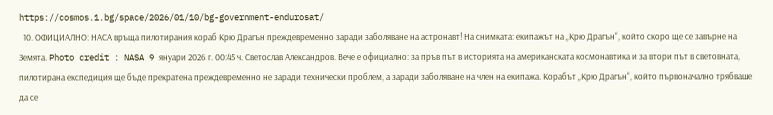https://cosmos.1.bg/space/2026/01/10/bg-government-endurosat/
  10. ОФИЦИАЛНО: НАСА връща пилотирания кораб Крю Драгън преждевременно заради заболяване на астронавт! На снимката: екипажът на „Крю Драгън“, който скоро ще се завърне на Земята. Photo credit : NASA 9 януари 2026 г. 00:45 ч. Светослав Александров. Вече е официално: за пръв път в историята на американската космонавтика и за втори път в световната, пилотирана експедиция ще бъде прекратена преждевременно не заради технически проблем, а заради заболяване на член на екипажа. Корабът „Крю Драгън“, който първоначално трябваше да се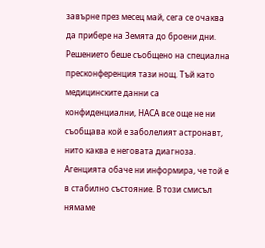завърне през месец май, сега се очаква да прибере на Земята до броени дни. Решението беше съобщено на специална пресконференция тази нощ. Тъй като медицинските данни са конфиденциални, НАСА все още не ни съобщава кой е заболелият астронавт, нито каква е неговата диагноза. Агенцията обаче ни информира, че той е в стабилно състояние. В този смисъл нямаме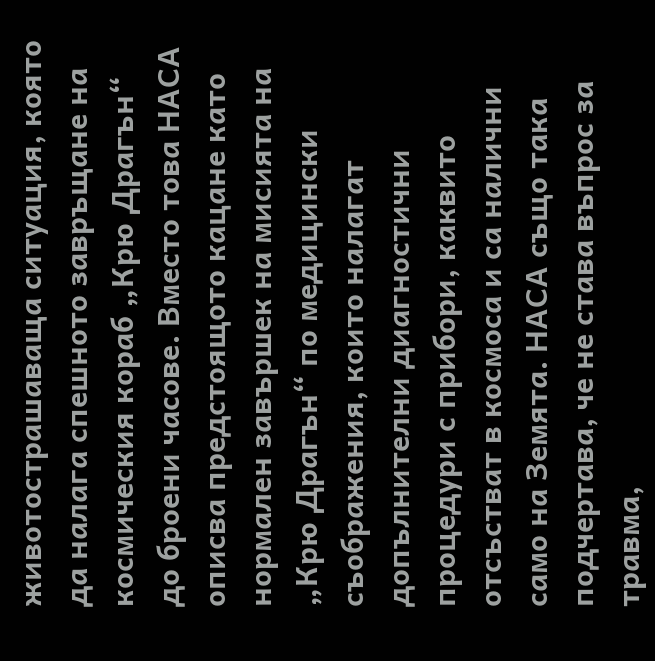животострашаваща ситуация, която да налага спешното завръщане на космическия кораб „Крю Драгън“ до броени часове. Вместо това НАСА описва предстоящото кацане като нормален завършек на мисията на „Крю Драгън“ по медицински съображения, които налагат допълнителни диагностични процедури с прибори, каквито отсъстват в космоса и са налични само на Земята. НАСА също така подчертава, че не става въпрос за травма,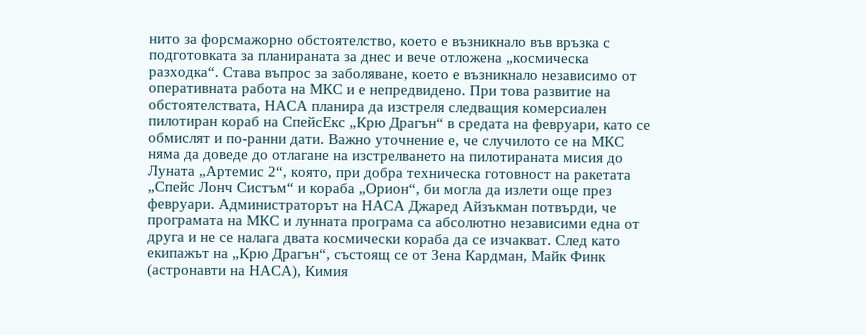нито за форсмажорно обстоятелство, което е възникнало във връзка с подготовката за планираната за днес и вече отложена „космическа разходка“. Става въпрос за заболяване, което е възникнало независимо от оперативната работа на МКС и е непредвидено. При това развитие на обстоятелствата, НАСА планира да изстреля следващия комерсиален пилотиран кораб на СпейсЕкс „Крю Драгън“ в средата на февруари, като се обмислят и по-ранни дати. Важно уточнение е, че случилото се на МКС няма да доведе до отлагане на изстрелването на пилотираната мисия до Луната „Артемис 2“, която, при добра техническа готовност на ракетата „Спейс Лонч Систъм“ и кораба „Орион“, би могла да излети още през февруари. Администраторът на НАСА Джаред Айзъкман потвърди, че програмата на МКС и лунната програма са абсолютно независими една от друга и не се налага двата космически кораба да се изчакват. След като екипажът на „Крю Драгън“, състоящ се от Зена Кардман, Майк Финк (астронавти на НАСА), Кимия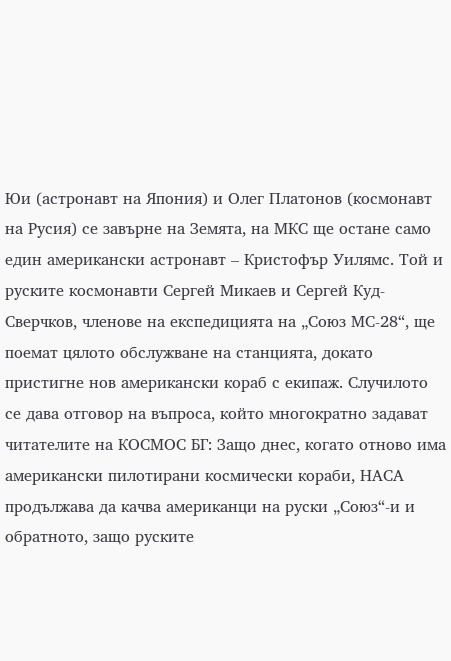Юи (астронавт на Япония) и Олег Платонов (космонавт на Русия) се завърне на Земята, на МКС ще остане само един американски астронавт – Кристофър Уилямс. Той и руските космонавти Сергей Микаев и Сергей Куд-Сверчков, членове на експедицията на „Союз МС-28“, ще поемат цялото обслужване на станцията, докато пристигне нов американски кораб с екипаж. Случилото се дава отговор на въпроса, който многократно задават читателите на КОСМОС БГ: Защо днес, когато отново има американски пилотирани космически кораби, НАСА продължава да качва американци на руски „Союз“-и и обратното, защо руските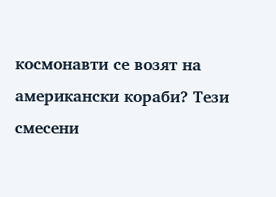космонавти се возят на американски кораби? Тези смесени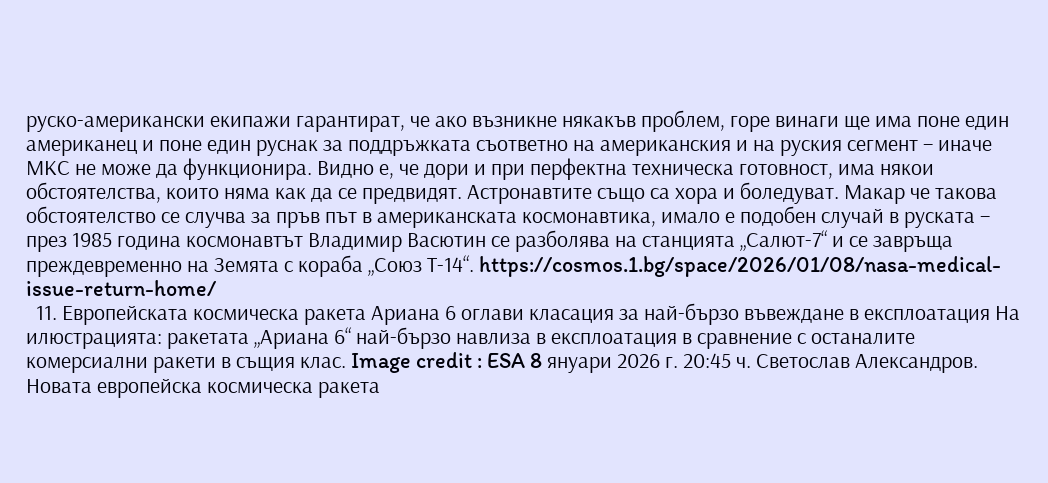руско-американски екипажи гарантират, че ако възникне някакъв проблем, горе винаги ще има поне един американец и поне един руснак за поддръжката съответно на американския и на руския сегмент – иначе МКС не може да функционира. Видно е, че дори и при перфектна техническа готовност, има някои обстоятелства, които няма как да се предвидят. Астронавтите също са хора и боледуват. Макар че такова обстоятелство се случва за пръв път в американската космонавтика, имало е подобен случай в руската – през 1985 година космонавтът Владимир Васютин се разболява на станцията „Салют-7“ и се завръща преждевременно на Земята с кораба „Союз Т-14“. https://cosmos.1.bg/space/2026/01/08/nasa-medical-issue-return-home/
  11. Европейската космическа ракета Ариана 6 оглави класация за най-бързо въвеждане в експлоатация На илюстрацията: ракетата „Ариана 6“ най-бързо навлиза в експлоатация в сравнение с останалите комерсиални ракети в същия клас. Image credit : ESA 8 януари 2026 г. 20:45 ч. Светослав Александров. Новата европейска космическа ракета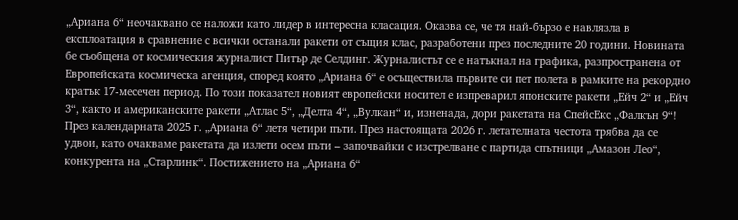„Ариана 6“ неочаквано се наложи като лидер в интересна класация. Оказва се, че тя най-бързо е навлязла в експлоатация в сравнение с всички останали ракети от същия клас, разработени през последните 20 години. Новината бе съобщена от космическия журналист Питър де Селдинг. Журналистът се е натъкнал на графика, разпространена от Европейската космическа агенция, според която „Ариана 6“ е осъществила първите си пет полета в рамките на рекордно кратък 17-месечен период. По този показател новият европейски носител е изпреварил японските ракети „Ейч 2“ и „Ейч 3“, както и американските ракети „Атлас 5“, „Делта 4“, „Вулкан“ и, изненада, дори ракетата на СпейсЕкс „Фалкън 9“! През календарната 2025 г. „Ариана 6“ летя четири пъти. През настоящата 2026 г. летателната честота трябва да се удвои, като очакваме ракетата да излети осем пъти – започвайки с изстрелване с партида спътници „Амазон Лео“, конкурента на „Старлинк“. Постижението на „Ариана 6“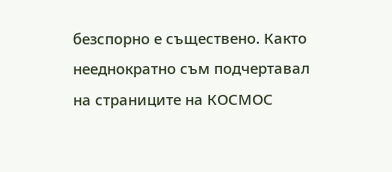безспорно е съществено. Както нееднократно съм подчертавал на страниците на КОСМОС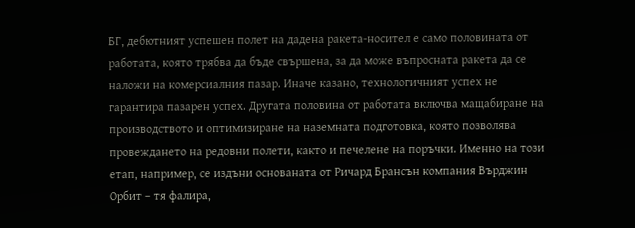БГ, дебютният успешен полет на дадена ракета-носител е само половината от работата, която трябва да бъде свършена, за да може въпросната ракета да се наложи на комерсиалния пазар. Иначе казано, технологичният успех не гарантира пазарен успех. Другата половина от работата включва мащабиране на производството и оптимизиране на наземната подготовка, която позволява провеждането на редовни полети, както и печелене на поръчки. Именно на този етап, например, се издъни основаната от Ричард Брансън компания Върджин Орбит – тя фалира,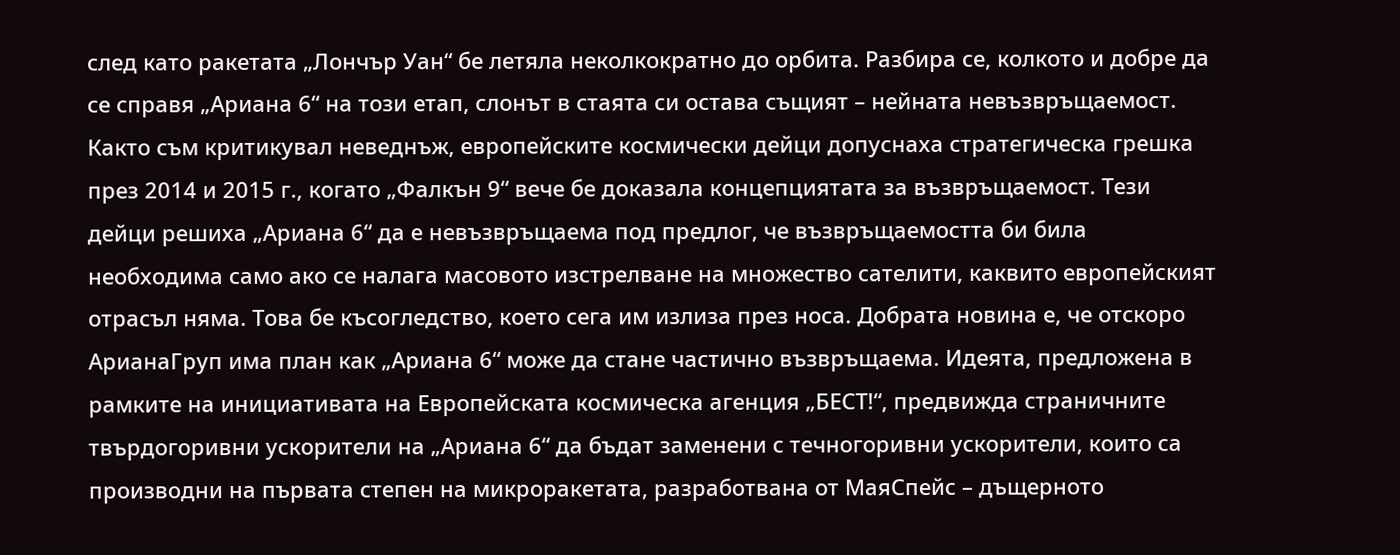след като ракетата „Лончър Уан“ бе летяла неколкократно до орбита. Разбира се, колкото и добре да се справя „Ариана 6“ на този етап, слонът в стаята си остава същият – нейната невъзвръщаемост. Както съм критикувал неведнъж, европейските космически дейци допуснаха стратегическа грешка през 2014 и 2015 г., когато „Фалкън 9“ вече бе доказала концепциятата за възвръщаемост. Тези дейци решиха „Ариана 6“ да е невъзвръщаема под предлог, че възвръщаемостта би била необходима само ако се налага масовото изстрелване на множество сателити, каквито европейският отрасъл няма. Това бе късогледство, което сега им излиза през носа. Добрата новина е, че отскоро АрианаГруп има план как „Ариана 6“ може да стане частично възвръщаема. Идеята, предложена в рамките на инициативата на Европейската космическа агенция „БЕСТ!“, предвижда страничните твърдогоривни ускорители на „Ариана 6“ да бъдат заменени с течногоривни ускорители, които са производни на първата степен на микроракетата, разработвана от МаяСпейс – дъщерното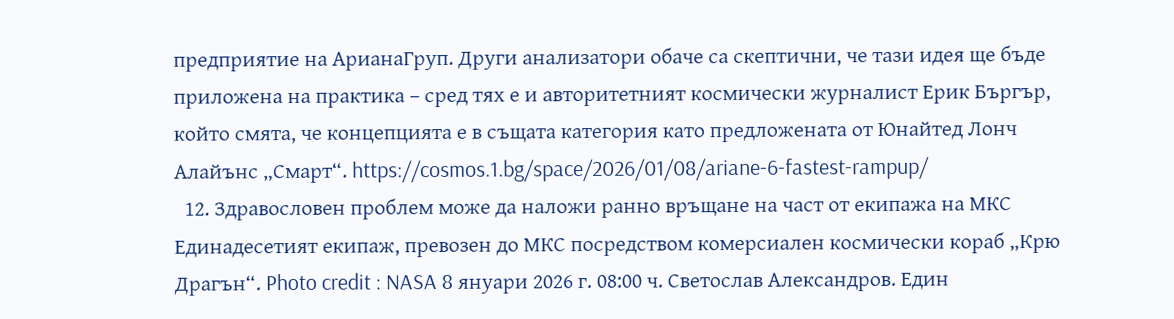предприятие на АрианаГруп. Други анализатори обаче са скептични, че тази идея ще бъде приложена на практика – сред тях е и авторитетният космически журналист Ерик Бъргър, който смята, че концепцията е в същата категория като предложената от Юнайтед Лонч Алайънс „Смарт“. https://cosmos.1.bg/space/2026/01/08/ariane-6-fastest-rampup/
  12. Здравословен проблем може да наложи ранно връщане на част от екипажа на МКС Eдинадесетият екипаж, превозен до МКС посредством комерсиален космически кораб „Крю Драгън“. Photo credit : NASA 8 януари 2026 г. 08:00 ч. Светослав Александров. Един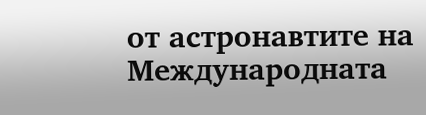от астронавтите на Международната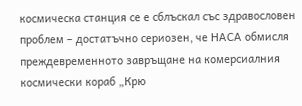космическа станция се е сблъскал със здравословен проблем – достатъчно сериозен, че НАСА обмисля преждевременното завръщане на комерсиалния космически кораб „Крю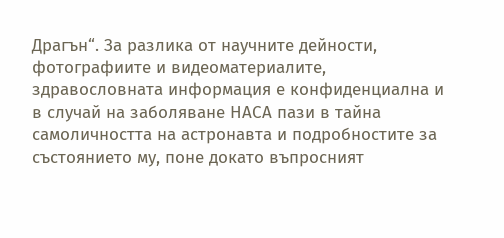Драгън“. За разлика от научните дейности, фотографиите и видеоматериалите, здравословната информация е конфиденциална и в случай на заболяване НАСА пази в тайна самоличността на астронавта и подробностите за състоянието му, поне докато въпросният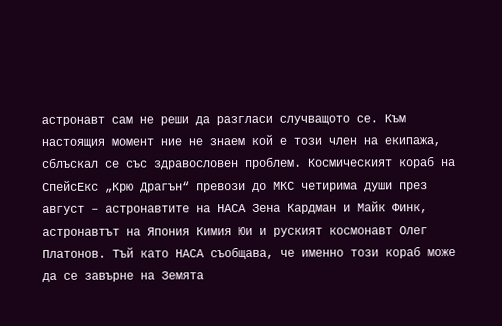астронавт сам не реши да разгласи случващото се. Към настоящия момент ние не знаем кой е този член на екипажа, сблъскал се със здравословен проблем. Космическият кораб на СпейсЕкс „Крю Драгън“ превози до МКС четирима души през август – астронавтите на НАСА Зена Кардман и Майк Финк, астронавтът на Япония Кимия Юи и руският космонавт Олег Платонов. Тъй като НАСА съобщава, че именно този кораб може да се завърне на Земята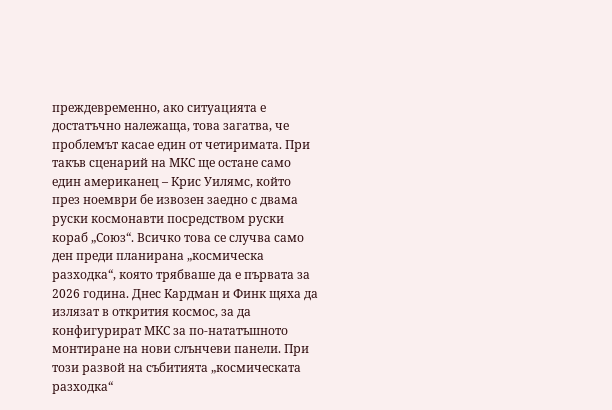преждевременно, ако ситуацията е достатъчно належаща, това загатва, че проблемът касае един от четиримата. При такъв сценарий на МКС ще остане само един американец – Крис Уилямс, който през ноември бе извозен заедно с двама руски космонавти посредством руски кораб „Союз“. Всичко това се случва само ден преди планирана „космическа разходка“, която трябваше да е първата за 2026 година. Днес Кардман и Финк щяха да излязат в открития космос, за да конфигурират МКС за по-нататъшното монтиране на нови слънчеви панели. При този развой на събитията „космическата разходка“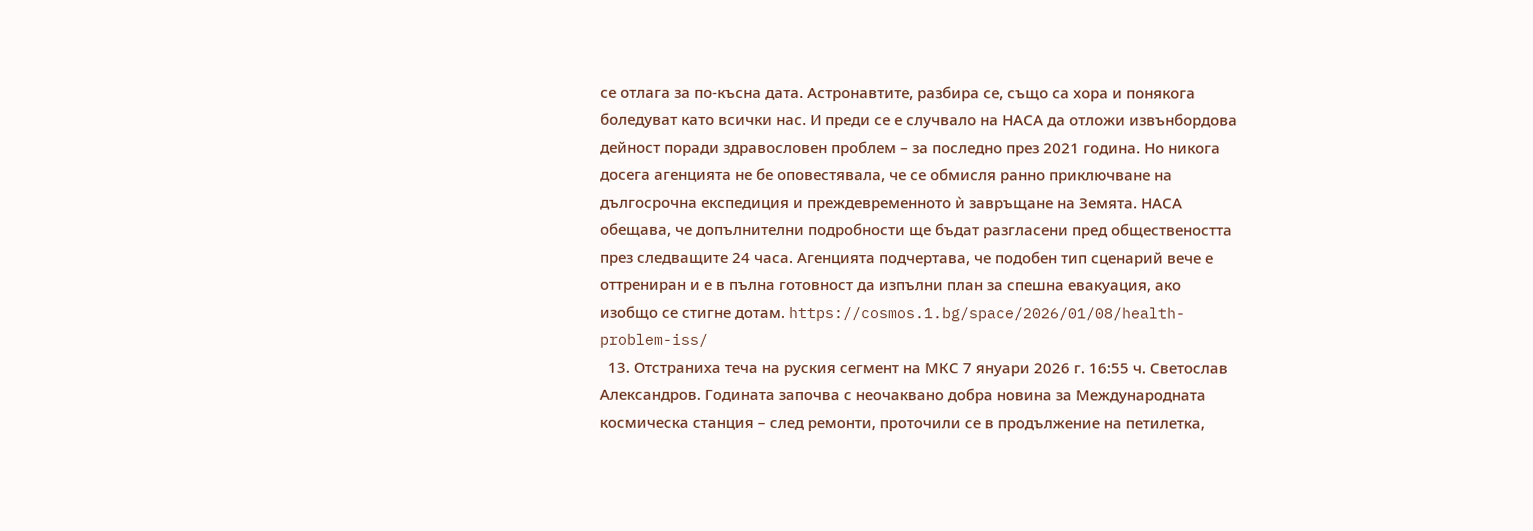се отлага за по-късна дата. Астронавтите, разбира се, също са хора и понякога боледуват като всички нас. И преди се е случвало на НАСА да отложи извънбордова дейност поради здравословен проблем – за последно през 2021 година. Но никога досега агенцията не бе оповестявала, че се обмисля ранно приключване на дългосрочна експедиция и преждевременното ѝ завръщане на Земята. НАСА обещава, че допълнителни подробности ще бъдат разгласени пред обществеността през следващите 24 часа. Агенцията подчертава, че подобен тип сценарий вече е оттрениран и е в пълна готовност да изпълни план за спешна евакуация, ако изобщо се стигне дотам. https://cosmos.1.bg/space/2026/01/08/health-problem-iss/
  13. Отстраниха теча на руския сегмент на МКС 7 януари 2026 г. 16:55 ч. Светослав Александров. Годината започва с неочаквано добра новина за Международната космическа станция – след ремонти, проточили се в продължение на петилетка,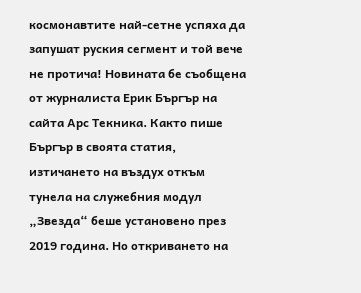космонавтите най-сетне успяха да запушат руския сегмент и той вече не протича! Новината бе съобщена от журналиста Ерик Бъргър на сайта Арс Текника. Както пише Бъргър в своята статия, изтичането на въздух откъм тунела на служебния модул „Звезда“ беше установено през 2019 година. Но откриването на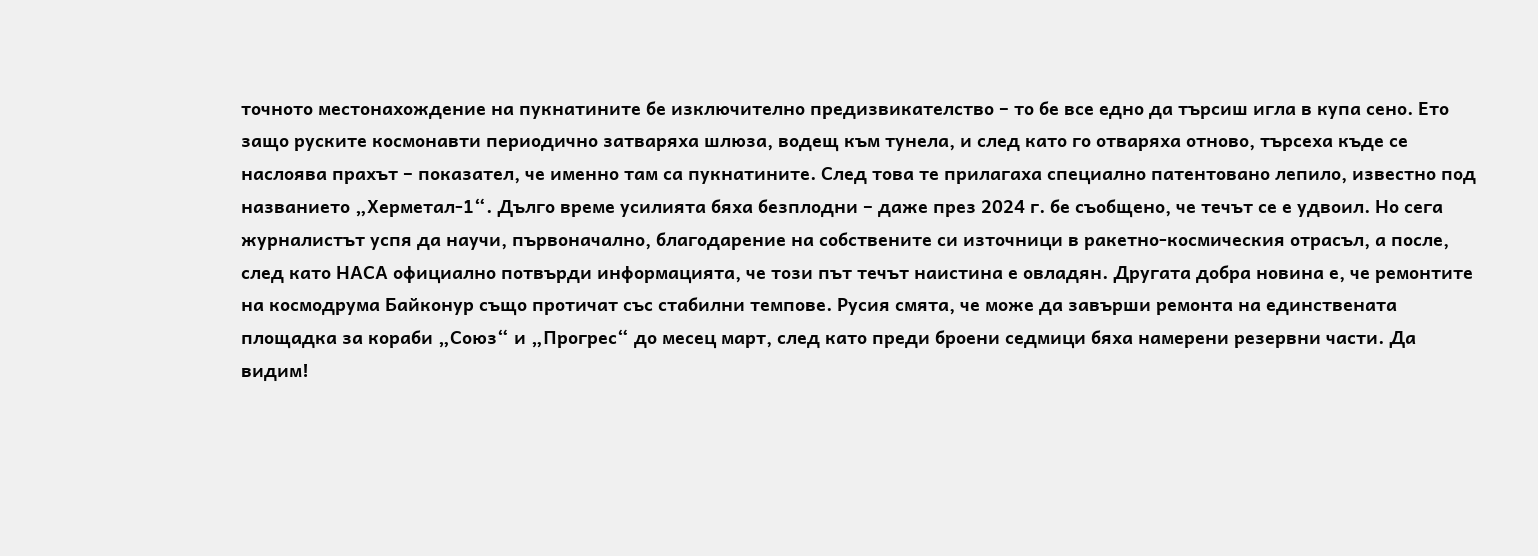точното местонахождение на пукнатините бе изключително предизвикателство – то бе все едно да търсиш игла в купа сено. Ето защо руските космонавти периодично затваряха шлюза, водещ към тунела, и след като го отваряха отново, търсеха къде се наслоява прахът – показател, че именно там са пукнатините. След това те прилагаха специално патентовано лепило, известно под названието „Херметал-1“. Дълго време усилията бяха безплодни – даже през 2024 г. бе съобщено, че течът се е удвоил. Но сега журналистът успя да научи, първоначално, благодарение на собствените си източници в ракетно-космическия отрасъл, а после, след като НАСА официално потвърди информацията, че този път течът наистина е овладян. Другата добра новина е, че ремонтите на космодрума Байконур също протичат със стабилни темпове. Русия смята, че може да завърши ремонта на единствената площадка за кораби „Союз“ и „Прогрес“ до месец март, след като преди броени седмици бяха намерени резервни части. Да видим!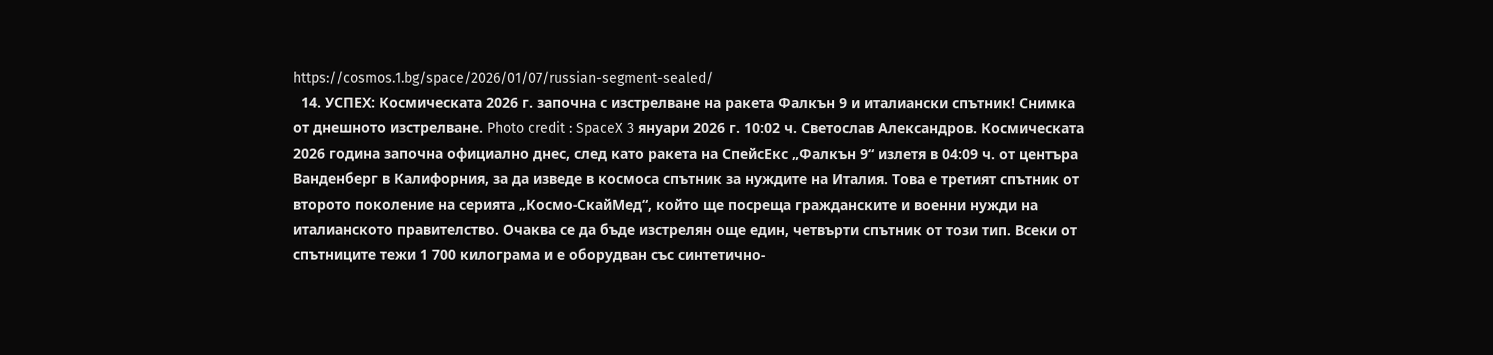https://cosmos.1.bg/space/2026/01/07/russian-segment-sealed/
  14. УСПЕХ: Космическата 2026 г. започна с изстрелване на ракета Фалкън 9 и италиански спътник! Снимка от днешното изстрелване. Photo credit : SpaceX 3 януари 2026 г. 10:02 ч. Светослав Александров. Космическата 2026 година започна официално днес, след като ракета на СпейсЕкс „Фалкън 9“ излетя в 04:09 ч. от центъра Ванденберг в Калифорния, за да изведе в космоса спътник за нуждите на Италия. Това е третият спътник от второто поколение на серията „Космо-СкайМед“, който ще посреща гражданските и военни нужди на италианското правителство. Очаква се да бъде изстрелян още един, четвърти спътник от този тип. Всеки от спътниците тежи 1 700 килограма и е оборудван със синтетично-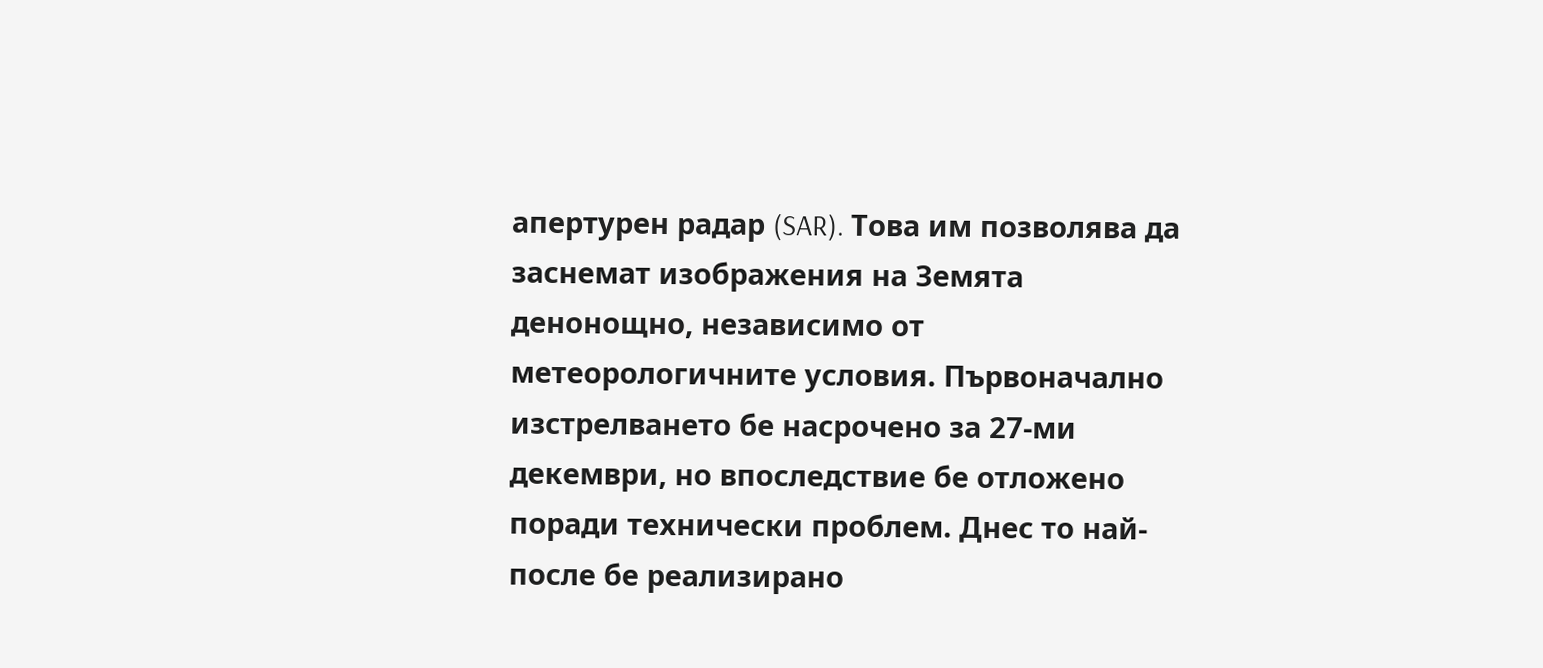апертурен радар (SAR). Това им позволява да заснемат изображения на Земята денонощно, независимо от метеорологичните условия. Първоначално изстрелването бе насрочено за 27-ми декември, но впоследствие бе отложено поради технически проблем. Днес то най-после бе реализирано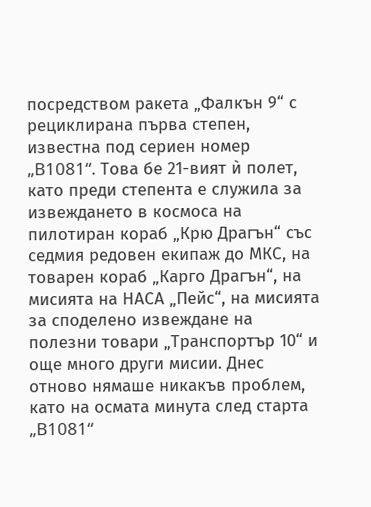посредством ракета „Фалкън 9“ с рециклирана първа степен, известна под сериен номер „B1081“. Това бе 21-вият ѝ полет, като преди степента е служила за извеждането в космоса на пилотиран кораб „Крю Драгън“ със седмия редовен екипаж до МКС, на товарен кораб „Карго Драгън“, на мисията на НАСА „Пейс“, на мисията за споделено извеждане на полезни товари „Транспортър 10“ и още много други мисии. Днес отново нямаше никакъв проблем, като на осмата минута след старта „B1081“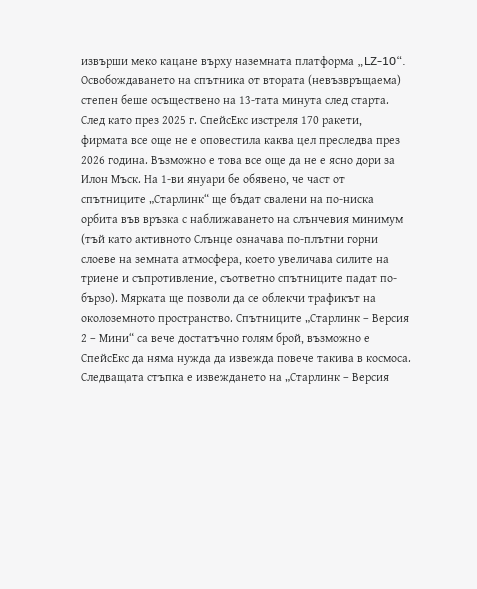извърши меко кацане върху наземната платформа „LZ-10“. Освобождаването на спътника от втората (невъзвръщаема) степен беше осъществено на 13-тата минута след старта. След като през 2025 г. СпейсЕкс изстреля 170 ракети, фирмата все още не е оповестила каква цел преследва през 2026 година. Възможно е това все още да не е ясно дори за Илон Мъск. На 1-ви януари бе обявено, че част от спътниците „Старлинк“ ще бъдат свалени на по-ниска орбита във връзка с наближаването на слънчевия минимум (тъй като активното Слънце означава по-плътни горни слоеве на земната атмосфера, което увеличава силите на триене и съпротивление, съответно спътниците падат по-бързо). Мярката ще позволи да се облекчи трафикът на околоземното пространство. Спътниците „Старлинк – Версия 2 – Мини“ са вече достатъчно голям брой, възможно е СпейсЕкс да няма нужда да извежда повече такива в космоса. Следващата стъпка е извеждането на „Старлинк – Версия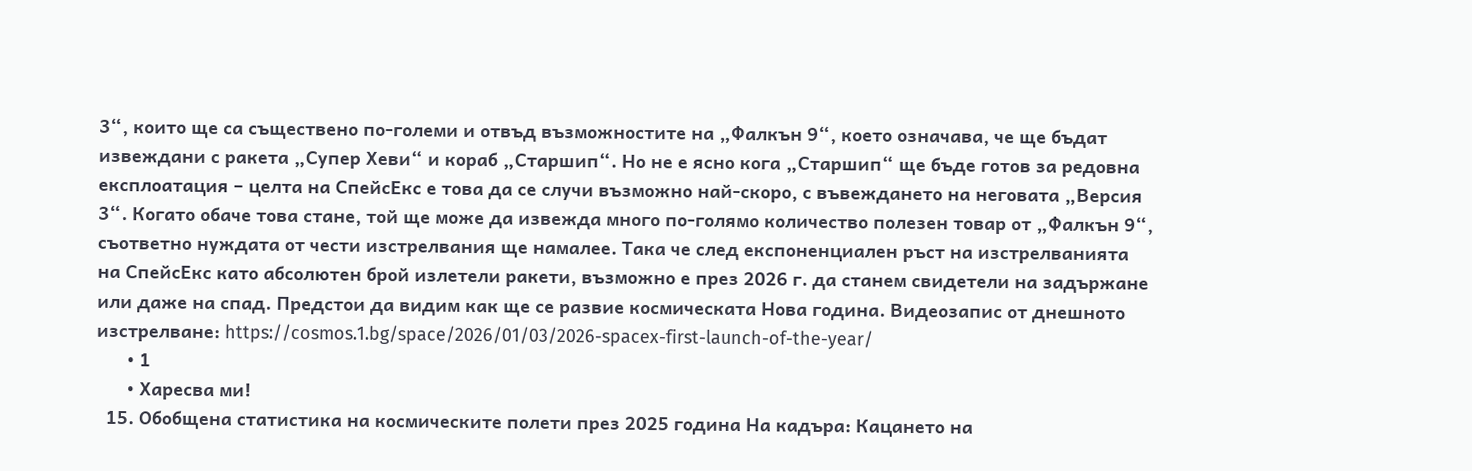3“, които ще са съществено по-големи и отвъд възможностите на „Фалкън 9“, което означава, че ще бъдат извеждани с ракета „Супер Хеви“ и кораб „Старшип“. Но не е ясно кога „Старшип“ ще бъде готов за редовна експлоатация – целта на СпейсЕкс е това да се случи възможно най-скоро, с въвеждането на неговата „Версия 3“. Когато обаче това стане, той ще може да извежда много по-голямо количество полезен товар от „Фалкън 9“, съответно нуждата от чести изстрелвания ще намалее. Така че след експоненциален ръст на изстрелванията на СпейсЕкс като абсолютен брой излетели ракети, възможно е през 2026 г. да станем свидетели на задържане или даже на спад. Предстои да видим как ще се развие космическата Нова година. Видеозапис от днешното изстрелване: https://cosmos.1.bg/space/2026/01/03/2026-spacex-first-launch-of-the-year/
      • 1
      • Харесва ми!
  15. Обобщена статистика на космическите полети през 2025 година На кадъра: Кацането на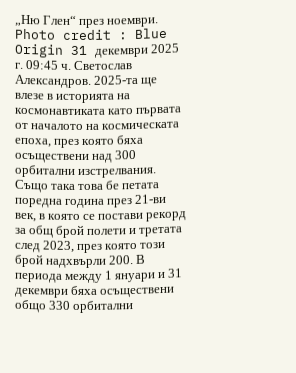„Ню Глен“ през ноември. Photo credit : Blue Origin 31 декември 2025 г. 09:45 ч. Светослав Александров. 2025-та ще влезе в историята на космонавтиката като първата от началото на космическата епоха, през която бяха осъществени над 300 орбитални изстрелвания. Също така това бе петата поредна година през 21-ви век, в която се постави рекорд за общ брой полети и третата след 2023, през която този брой надхвърли 200. В периода между 1 януари и 31 декември бяха осъществени общо 330 орбитални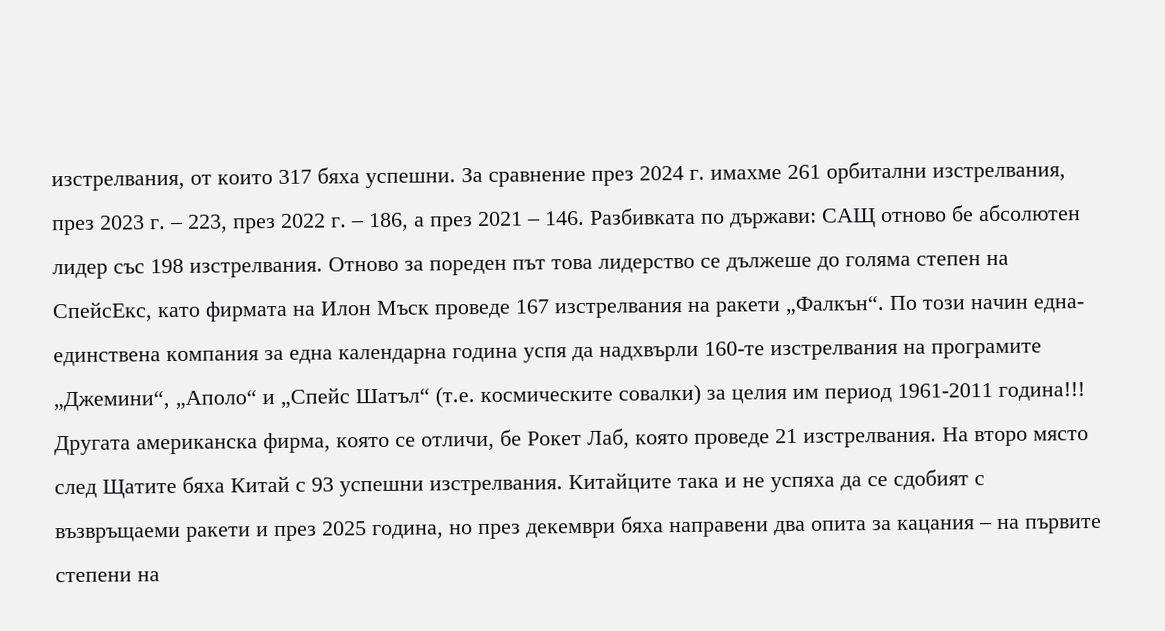изстрелвания, от които 317 бяха успешни. За сравнение през 2024 г. имахме 261 орбитални изстрелвания, през 2023 г. – 223, през 2022 г. – 186, а през 2021 – 146. Разбивката по държави: САЩ отново бе абсолютен лидер със 198 изстрелвания. Отново за пореден път това лидерство се дължеше до голяма степен на СпейсЕкс, като фирмата на Илон Мъск проведе 167 изстрелвания на ракети „Фалкън“. По този начин една-единствена компания за една календарна година успя да надхвърли 160-те изстрелвания на програмите „Джемини“, „Аполо“ и „Спейс Шатъл“ (т.е. космическите совалки) за целия им период 1961-2011 година!!! Другата американска фирма, която се отличи, бе Рокет Лаб, която проведе 21 изстрелвания. На второ място след Щатите бяха Китай с 93 успешни изстрелвания. Китайците така и не успяха да се сдобият с възвръщаеми ракети и през 2025 година, но през декември бяха направени два опита за кацания – на първите степени на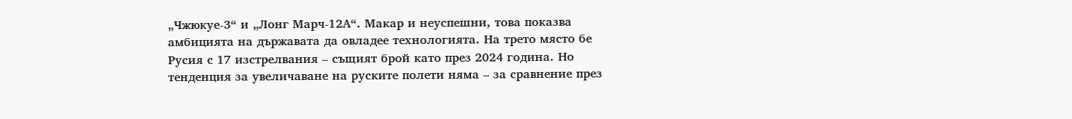„Чжюкуе-3“ и „Лонг Марч-12А“. Макар и неуспешни, това показва амбицията на държавата да овладее технологията. На трето място бе Русия с 17 изстрелвания – същият брой като през 2024 година. Но тенденция за увеличаване на руските полети няма – за сравнение през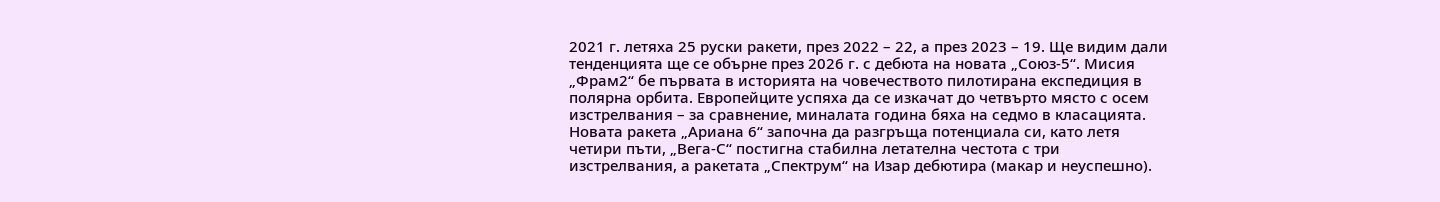2021 г. летяха 25 руски ракети, през 2022 – 22, а през 2023 – 19. Ще видим дали тенденцията ще се обърне през 2026 г. с дебюта на новата „Союз-5“. Мисия „Фрам2“ бе първата в историята на човечеството пилотирана експедиция в полярна орбита. Европейците успяха да се изкачат до четвърто място с осем изстрелвания – за сравнение, миналата година бяха на седмо в класацията. Новата ракета „Ариана 6“ започна да разгръща потенциала си, като летя четири пъти, „Вега-С“ постигна стабилна летателна честота с три изстрелвания, а ракетата „Спектрум“ на Изар дебютира (макар и неуспешно).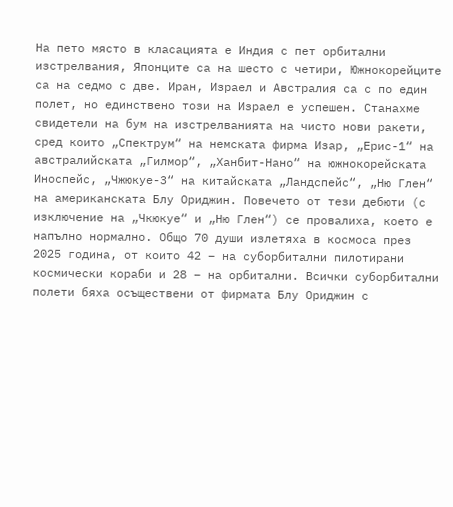На пето място в класацията е Индия с пет орбитални изстрелвания, Японците са на шесто с четири, Южнокорейците са на седмо с две. Иран, Израел и Австралия са с по един полет, но единствено този на Израел е успешен. Станахме свидетели на бум на изстрелванията на чисто нови ракети, сред които „Спектрум“ на немската фирма Изар, „Ерис-1“ на австралийската „Гилмор“, „Ханбит-Нано“ на южнокорейската Иноспейс, „Чжюкуе-3“ на китайската „Ландспейс“, „Ню Глен“ на американската Блу Ориджин. Повечето от тези дебюти (с изключение на „Чкюкуе“ и „Ню Глен“) се провалиха, което е напълно нормално. Общо 70 души излетяха в космоса през 2025 година, от които 42 – на суборбитални пилотирани космически кораби и 28 – на орбитални. Всички суборбитални полети бяха осъществени от фирмата Блу Ориджин с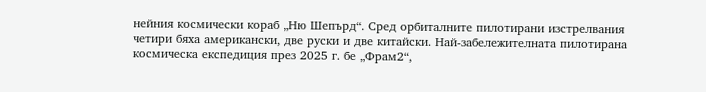нейния космически кораб „Ню Шепърд“. Сред орбиталните пилотирани изстрелвания четири бяха американски, две руски и две китайски. Най-забележителната пилотирана космическа експедиция през 2025 г. бе „Фрам2“,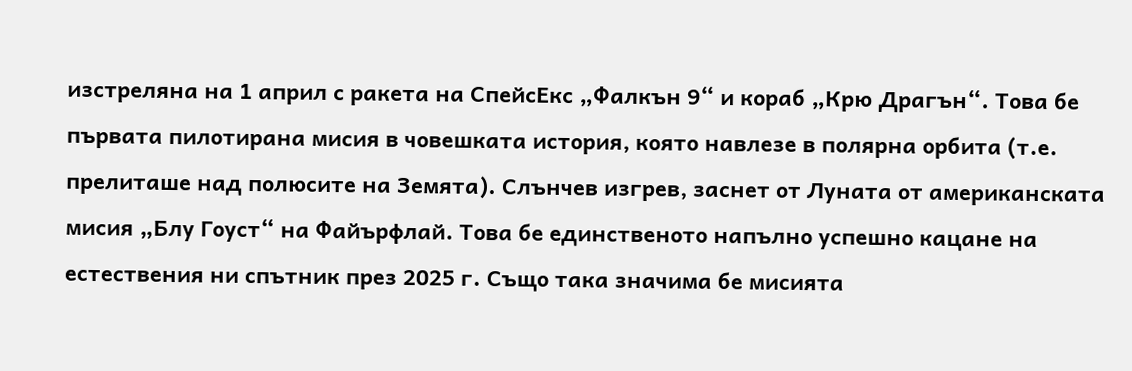изстреляна на 1 април с ракета на СпейсЕкс „Фалкън 9“ и кораб „Крю Драгън“. Това бе първата пилотирана мисия в човешката история, която навлезе в полярна орбита (т.е. прелиташе над полюсите на Земята). Слънчев изгрев, заснет от Луната от американската мисия „Блу Гоуст“ на Файърфлай. Това бе единственото напълно успешно кацане на естествения ни спътник през 2025 г. Също така значима бе мисията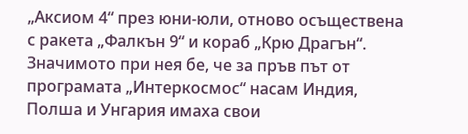„Аксиом 4“ през юни-юли, отново осъществена с ракета „Фалкън 9“ и кораб „Крю Драгън“. Значимото при нея бе, че за пръв път от програмата „Интеркосмос“ насам Индия, Полша и Унгария имаха свои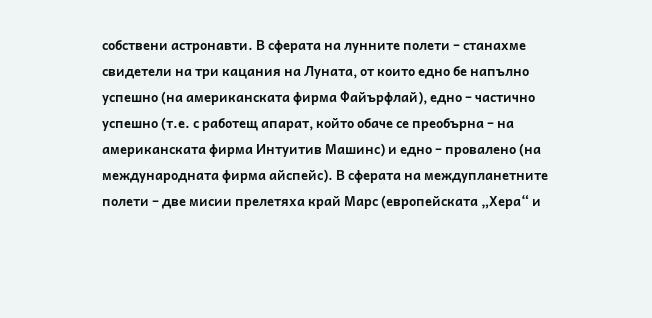собствени астронавти. В сферата на лунните полети – станахме свидетели на три кацания на Луната, от които едно бе напълно успешно (на американската фирма Файърфлай), едно – частично успешно (т.е. с работещ апарат, който обаче се преобърна – на американската фирма Интуитив Машинс) и едно – провалено (на международната фирма айспейс). В сферата на междупланетните полети – две мисии прелетяха край Марс (европейската „Хера“ и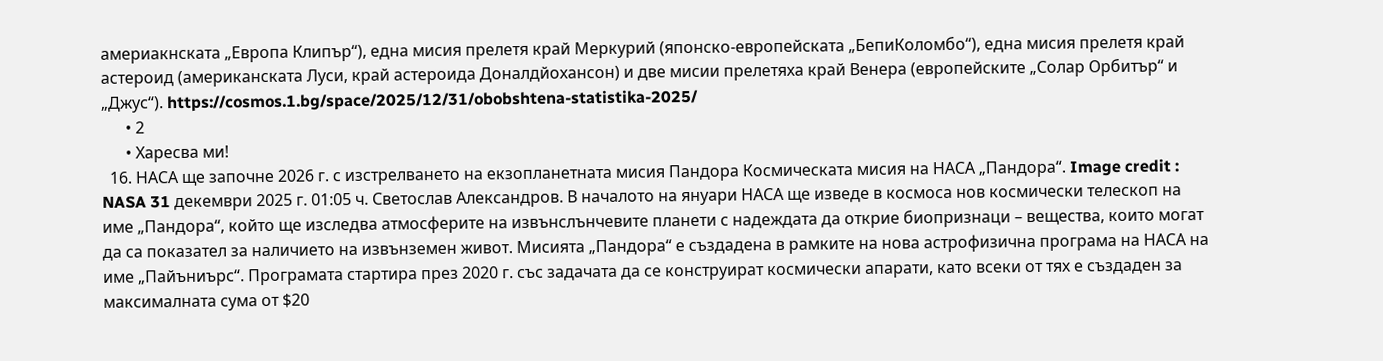америакнската „Европа Клипър“), една мисия прелетя край Меркурий (японско-европейската „БепиКоломбо“), една мисия прелетя край астероид (американската Луси, край астероида Доналдйохансон) и две мисии прелетяха край Венера (европейските „Солар Орбитър“ и „Джус“). https://cosmos.1.bg/space/2025/12/31/obobshtena-statistika-2025/
      • 2
      • Харесва ми!
  16. НАСА ще започне 2026 г. с изстрелването на екзопланетната мисия Пандора Космическата мисия на НАСА „Пандора“. Image credit : NASA 31 декември 2025 г. 01:05 ч. Светослав Александров. В началото на януари НАСА ще изведе в космоса нов космически телескоп на име „Пандора“, който ще изследва атмосферите на извънслънчевите планети с надеждата да открие биопризнаци – вещества, които могат да са показател за наличието на извънземен живот. Мисията „Пандора“ е създадена в рамките на нова астрофизична програма на НАСА на име „Пайъниърс“. Програмата стартира през 2020 г. със задачата да се конструират космически апарати, като всеки от тях е създаден за максималната сума от $20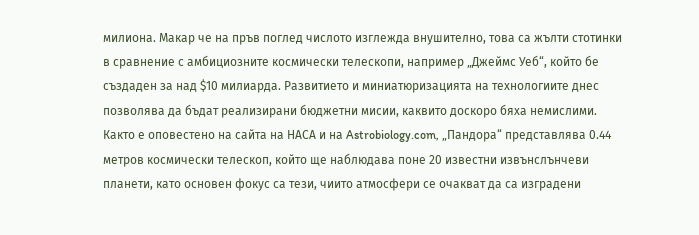милиона. Макар че на пръв поглед числото изглежда внушително, това са жълти стотинки в сравнение с амбициозните космически телескопи, например „Джеймс Уеб“, който бе създаден за над $10 милиарда. Развитието и миниатюризацията на технологиите днес позволява да бъдат реализирани бюджетни мисии, каквито доскоро бяха немислими. Както е оповестено на сайта на НАСА и на Astrobiology.com, „Пандора“ представлява 0.44 метров космически телескоп, който ще наблюдава поне 20 известни извънслънчеви планети, като основен фокус са тези, чиито атмосфери се очакват да са изградени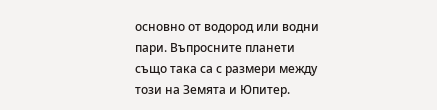основно от водород или водни пари. Въпросните планети също така са с размери между този на Земята и Юпитер.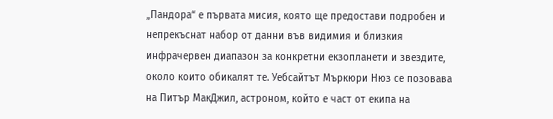„Пандора“ е първата мисия, която ще предостави подробен и непрекъснат набор от данни във видимия и близкия инфрачервен диапазон за конкретни екзопланети и звездите, около които обикалят те. Уебсайтът Мъркюри Нюз се позовава на Питър МакДжил, астроном, който е част от екипа на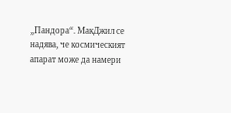„Пандора“. МакДжил се надява, че космическият апарат може да намери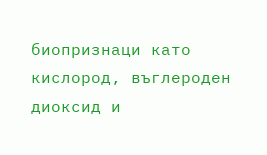биопризнаци като кислород, въглероден диоксид и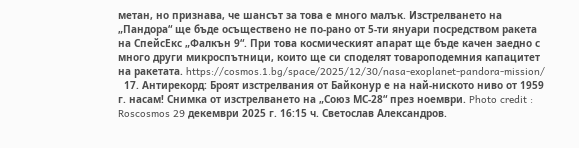метан, но признава, че шансът за това е много малък. Изстрелването на „Пандора“ ще бъде осъществено не по-рано от 5-ти януари посредством ракета на СпейсЕкс „Фалкън 9“. При това космическият апарат ще бъде качен заедно с много други микроспътници, които ще си споделят товароподемния капацитет на ракетата. https://cosmos.1.bg/space/2025/12/30/nasa-exoplanet-pandora-mission/
  17. Антирекорд: Броят изстрелвания от Байконур е на най-ниското ниво от 1959 г. насам! Снимка от изстрелването на „Союз МС-28“ през ноември. Photo credit : Roscosmos 29 декември 2025 г. 16:15 ч. Светослав Александров.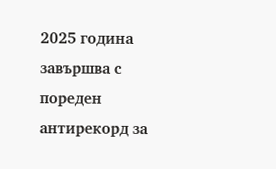2025 година завършва с пореден антирекорд за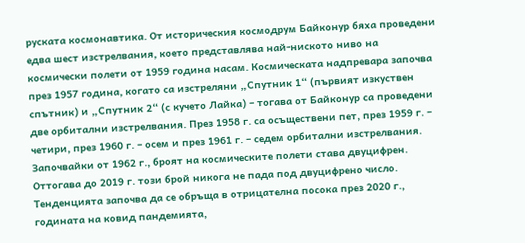руската космонавтика. От историческия космодрум Байконур бяха проведени едва шест изстрелвания, което представлява най-ниското ниво на космически полети от 1959 година насам. Космическата надпревара започва през 1957 година, когато са изстреляни „Спутник 1“ (първият изкуствен спътник) и „Спутник 2“ (с кучето Лайка) – тогава от Байконур са проведени две орбитални изстрелвания. През 1958 г. са осъществени пет, през 1959 г. – четири, през 1960 г. – осем и през 1961 г. – седем орбитални изстрелвания. Започвайки от 1962 г., броят на космическите полети става двуцифрен. Оттогава до 2019 г. този брой никога не пада под двуцифрено число. Тенденцията започва да се обръща в отрицателна посока през 2020 г., годината на ковид пандемията,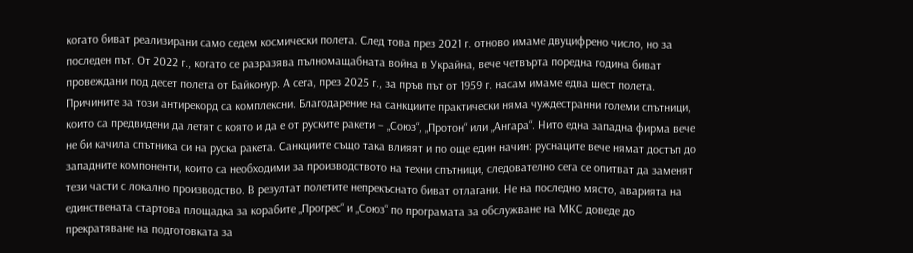когато биват реализирани само седем космически полета. След това през 2021 г. отново имаме двуцифрено число, но за последен път. От 2022 г., когато се разразява пълномащабната война в Украйна, вече четвърта поредна година биват провеждани под десет полета от Байконур. А сега, през 2025 г., за пръв път от 1959 г. насам имаме едва шест полета. Причините за този антирекорд са комплексни. Благодарение на санкциите практически няма чуждестранни големи спътници, които са предвидени да летят с която и да е от руските ракети – „Союз“, „Протон“ или „Ангара“. Нито една западна фирма вече не би качила спътника си на руска ракета. Санкциите също така влияят и по още един начин: руснаците вече нямат достъп до западните компоненти, които са необходими за производството на техни спътници, следователно сега се опитват да заменят тези части с локално производство. В резултат полетите непрекъснато биват отлагани. Не на последно място, аварията на единствената стартова площадка за корабите „Прогрес“ и „Союз“ по програмата за обслужване на МКС доведе до прекратяване на подготовката за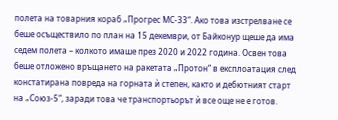полета на товарния кораб „Прогрес МС-33“. Ако това изстрелване се беше осъществило по план на 15 декември, от Байконур щеше да има седем полета – колкото имаше през 2020 и 2022 година. Освен това беше отложено връщането на ракетата „Протон“ в експлоатация след констатирана повреда на горната ѝ степен, както и дебютният старт на „Союз-5“, заради това че транспортьорът ѝ все още не е готов.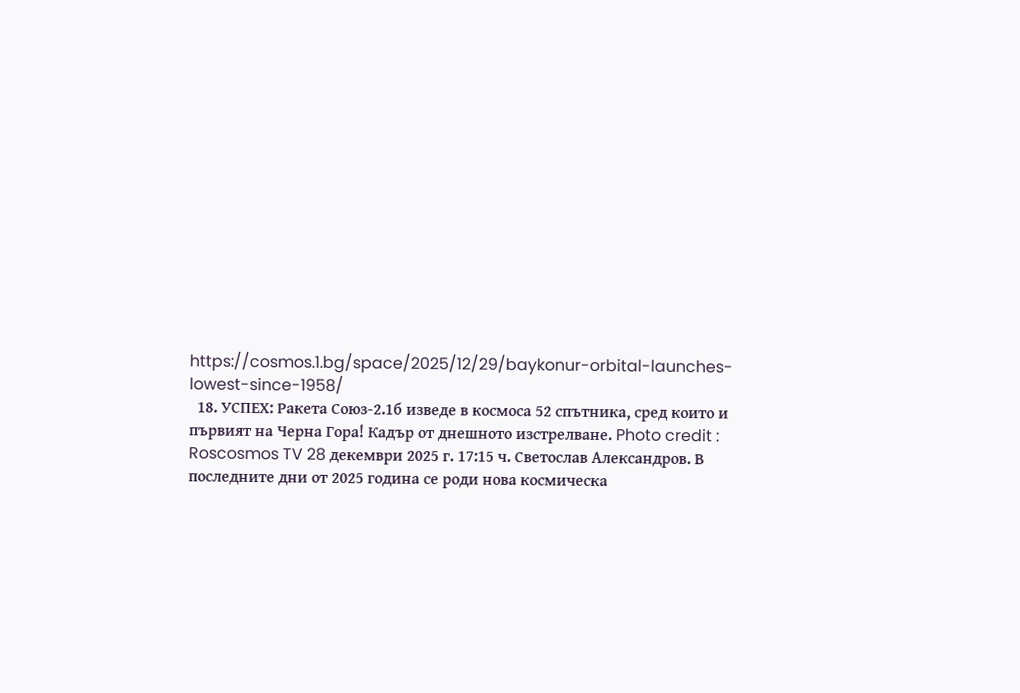https://cosmos.1.bg/space/2025/12/29/baykonur-orbital-launches-lowest-since-1958/
  18. УСПЕХ: Ракета Союз-2.1б изведе в космоса 52 спътника, сред които и първият на Черна Гора! Кадър от днешното изстрелване. Photo credit : Roscosmos TV 28 декември 2025 г. 17:15 ч. Светослав Александров. В последните дни от 2025 година се роди нова космическа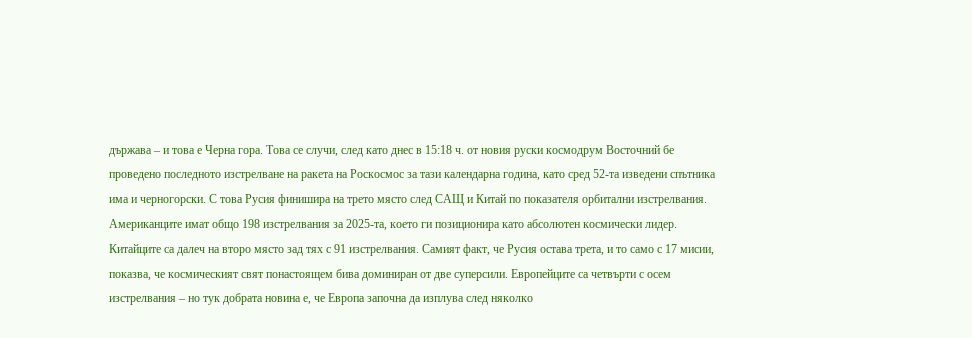държава – и това е Черна гора. Това се случи, след като днес в 15:18 ч. от новия руски космодрум Восточний бе проведено последното изстрелване на ракета на Роскосмос за тази календарна година, като сред 52-та изведени спътника има и черногорски. С това Русия финишира на трето място след САЩ и Китай по показателя орбитални изстрелвания. Американците имат общо 198 изстрелвания за 2025-та, което ги позиционира като абсолютен космически лидер. Китайците са далеч на второ място зад тях с 91 изстрелвания. Самият факт, че Русия остава трета, и то само с 17 мисии, показва, че космическият свят понастоящем бива доминиран от две суперсили. Европейците са четвърти с осем изстрелвания – но тук добрата новина е, че Европа започна да изплува след няколко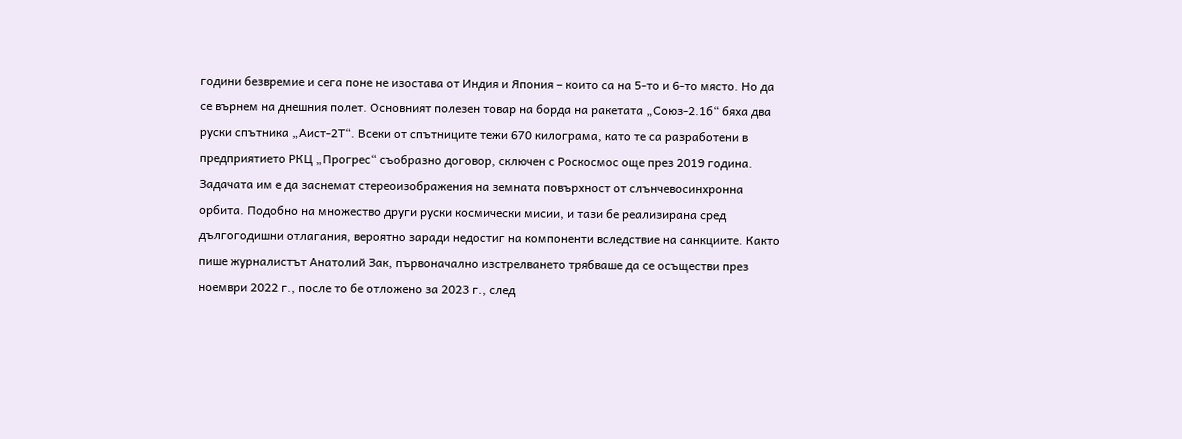години безвремие и сега поне не изостава от Индия и Япония – които са на 5-то и 6-то място. Но да се върнем на днешния полет. Основният полезен товар на борда на ракетата „Союз-2.1б“ бяха два руски спътника „Аист-2Т“. Всеки от спътниците тежи 670 килограма, като те са разработени в предприятието РКЦ „Прогрес“ съобразно договор, сключен с Роскосмос още през 2019 година. Задачата им е да заснемат стереоизображения на земната повърхност от слънчевосинхронна орбита. Подобно на множество други руски космически мисии, и тази бе реализирана сред дългогодишни отлагания, вероятно заради недостиг на компоненти вследствие на санкциите. Както пише журналистът Анатолий Зак, първоначално изстрелването трябваше да се осъществи през ноември 2022 г., после то бе отложено за 2023 г., след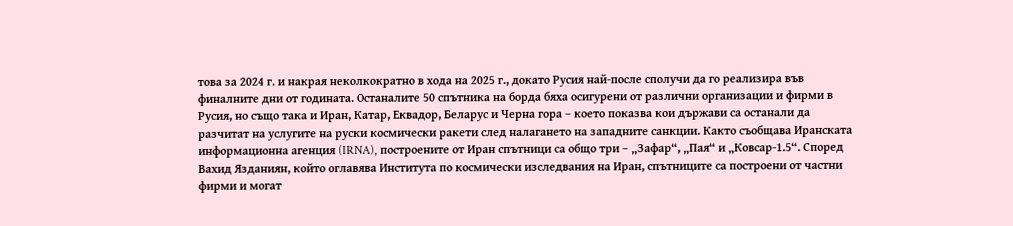това за 2024 г. и накрая неколкократно в хода на 2025 г., докато Русия най-после сполучи да го реализира във финалните дни от годината. Останалите 50 спътника на борда бяха осигурени от различни организации и фирми в Русия, но също така и Иран, Катар, Еквадор, Беларус и Черна гора – което показва кои държави са останали да разчитат на услугите на руски космически ракети след налагането на западните санкции. Както съобщава Иранската информационна агенция (IRNA), построените от Иран спътници са общо три – „Зафар“, „Пая“ и „Ковсар-1.5“. Според Вахид Язданиян, който оглавява Института по космически изследвания на Иран, спътниците са построени от частни фирми и могат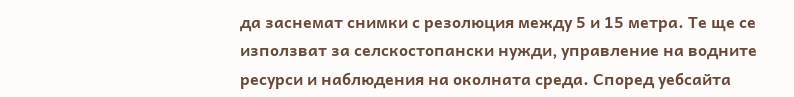да заснемат снимки с резолюция между 5 и 15 метра. Те ще се използват за селскостопански нужди, управление на водните ресурси и наблюдения на околната среда. Според уебсайта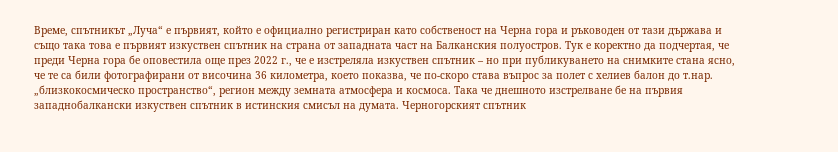Време, спътникът „Луча“ е първият, който е официално регистриран като собственост на Черна гора и ръководен от тази държава и също така това е първият изкуствен спътник на страна от западната част на Балканския полуостров. Тук е коректно да подчертая, че преди Черна гора бе оповестила още през 2022 г., че е изстреляла изкуствен спътник – но при публикуването на снимките стана ясно, че те са били фотографирани от височина 36 километра, което показва, че по-скоро става въпрос за полет с хелиев балон до т.нар. „близкокосмическо пространство“, регион между земната атмосфера и космоса. Така че днешното изстрелване бе на първия западнобалкански изкуствен спътник в истинския смисъл на думата. Черногорският спътник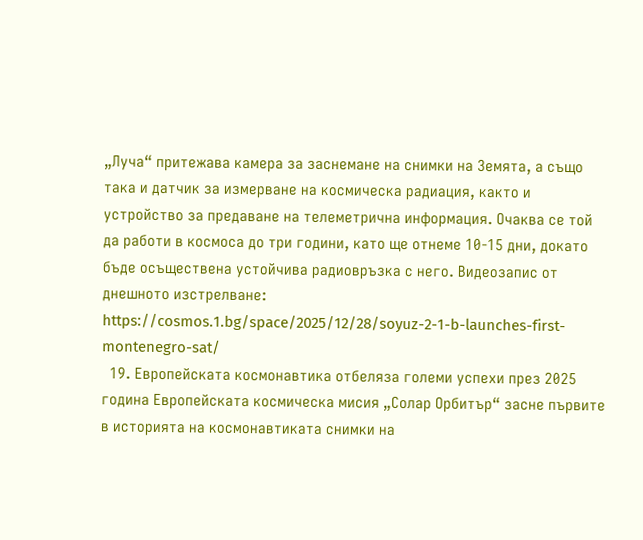„Луча“ притежава камера за заснемане на снимки на Земята, а също така и датчик за измерване на космическа радиация, както и устройство за предаване на телеметрична информация. Очаква се той да работи в космоса до три години, като ще отнеме 10-15 дни, докато бъде осъществена устойчива радиовръзка с него. Видеозапис от днешното изстрелване: https://cosmos.1.bg/space/2025/12/28/soyuz-2-1-b-launches-first-montenegro-sat/
  19. Европейската космонавтика отбеляза големи успехи през 2025 година Европейската космическа мисия „Солар Орбитър“ засне първите в историята на космонавтиката снимки на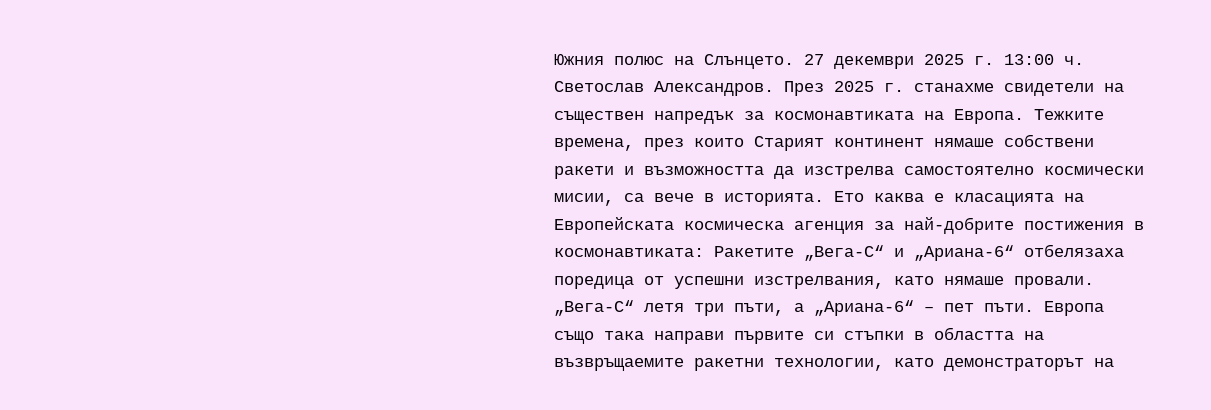Южния полюс на Слънцето. 27 декември 2025 г. 13:00 ч. Светослав Александров. През 2025 г. станахме свидетели на съществен напредък за космонавтиката на Европа. Тежките времена, през които Старият континент нямаше собствени ракети и възможността да изстрелва самостоятелно космически мисии, са вече в историята. Ето каква е класацията на Европейската космическа агенция за най-добрите постижения в космонавтиката: Ракетите „Вега-С“ и „Ариана-6“ отбелязаха поредица от успешни изстрелвания, като нямаше провали. „Вега-С“ летя три пъти, а „Ариана-6“ – пет пъти. Европа също така направи първите си стъпки в областта на възвръщаемите ракетни технологии, като демонстраторът на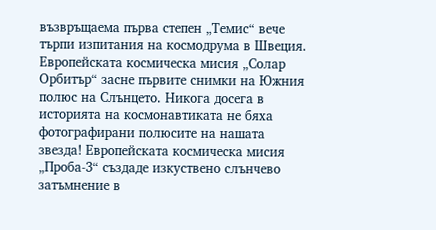възвръщаема първа степен „Темис“ вече търпи изпитания на космодрума в Швеция. Европейската космическа мисия „Солар Орбитър“ засне първите снимки на Южния полюс на Слънцето. Никога досега в историята на космонавтиката не бяха фотографирани полюсите на нашата звезда! Европейската космическа мисия „Проба-3“ създаде изкуствено слънчево затъмнение в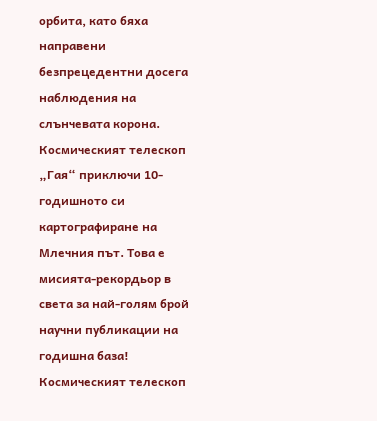орбита, като бяха направени безпрецедентни досега наблюдения на слънчевата корона. Космическият телескоп „Гая“ приключи 10-годишното си картографиране на Млечния път. Това е мисията-рекордьор в света за най-голям брой научни публикации на годишна база! Космическият телескоп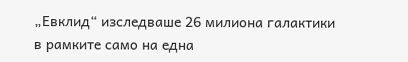„Евклид“ изследваше 26 милиона галактики в рамките само на една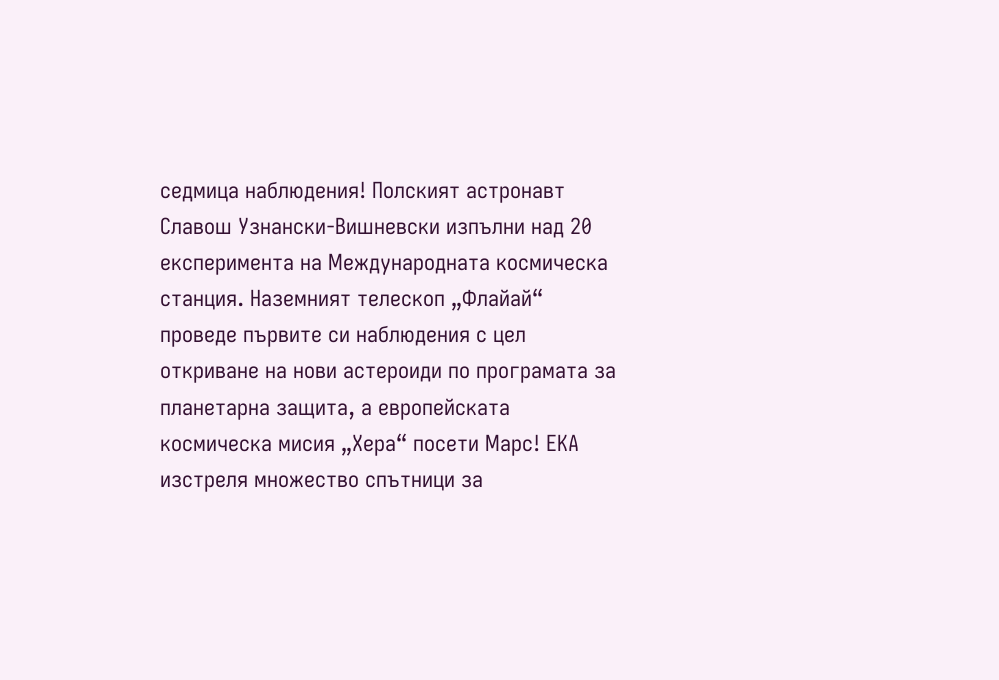седмица наблюдения! Полският астронавт Славош Узнански-Вишневски изпълни над 20 експеримента на Международната космическа станция. Наземният телескоп „Флайай“ проведе първите си наблюдения с цел откриване на нови астероиди по програмата за планетарна защита, а европейската космическа мисия „Хера“ посети Марс! ЕКА изстреля множество спътници за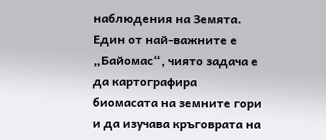наблюдения на Земята. Един от най-важните е „Байомас“, чиято задача е да картографира биомасата на земните гори и да изучава кръговрата на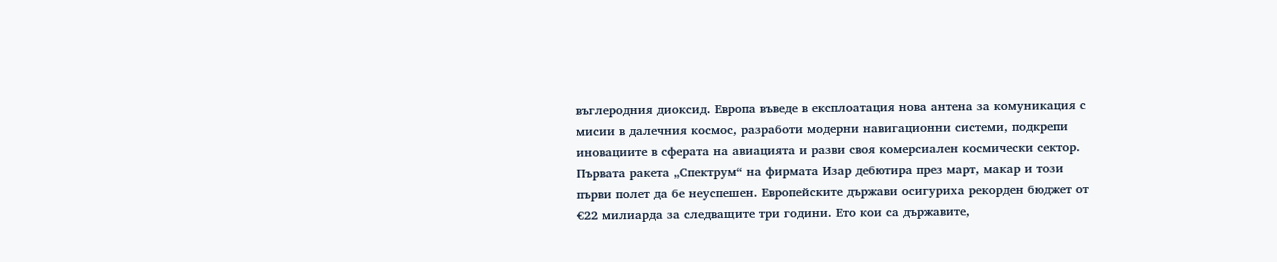въглеродния диоксид. Европа въведе в експлоатация нова антена за комуникация с мисии в далечния космос, разработи модерни навигационни системи, подкрепи иновациите в сферата на авиацията и разви своя комерсиален космически сектор. Първата ракета „Спектрум“ на фирмата Изар дебютира през март, макар и този първи полет да бе неуспешен. Eвропейските държави осигуриха рекорден бюджет от €22 милиарда за следващите три години. Ето кои са държавите,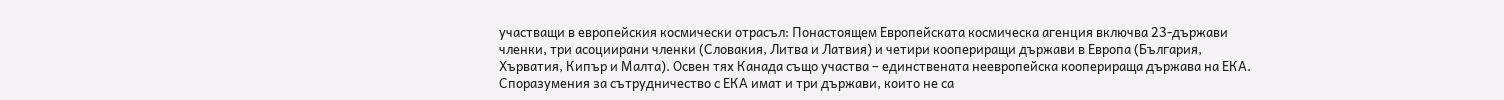участващи в европейския космически отрасъл: Понастоящем Европейската космическа агенция включва 23-държави членки, три асоциирани членки (Словакия, Литва и Латвия) и четири коопериращи държави в Европа (България, Хърватия, Кипър и Малта). Освен тях Канада също участва – единствената неевропейска кооперираща държава на ЕКА. Споразумения за сътрудничество с ЕКА имат и три държави, които не са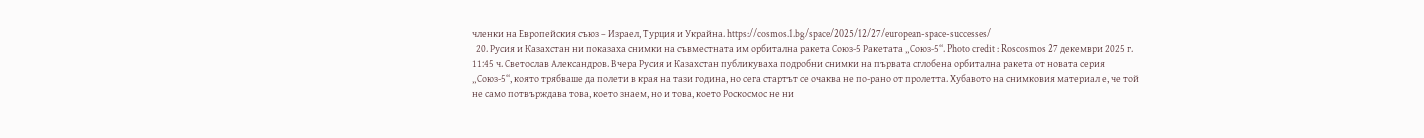членки на Европейския съюз – Израел, Турция и Украйна. https://cosmos.1.bg/space/2025/12/27/european-space-successes/
  20. Русия и Казахстан ни показаха снимки на съвместната им орбитална ракета Союз-5 Ракетата „Союз-5“. Photo credit : Roscosmos 27 декември 2025 г. 11:45 ч. Светослав Александров. Вчера Русия и Казахстан публикуваха подробни снимки на първата сглобена орбитална ракета от новата серия „Союз-5“, която трябваше да полети в края на тази година, но сега стартът се очаква не по-рано от пролетта. Хубавото на снимковия материал е, че той не само потвърждава това, което знаем, но и това, което Роскосмос не ни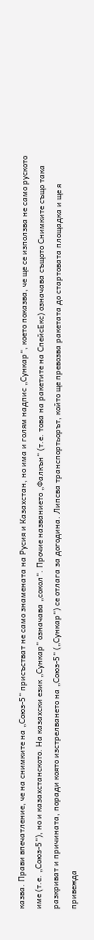казва. Прави впечатление, че на снимките на „Союз-5“ присъстват не само знамената на Русия и Казахстан, но има и голям надпис „Сункар“, което показва, че ще се използва не само руското име (т.е. „Союз-5“), но и казахстанското. На казахски език „Сункар“ означава „сокол“. Прочие названието „Фалкън“ (т.е. това на ракетите на СпейсЕкс) означава същото Снимките също така разкриват и причината, поради която изстрелването на „Союз-5“ („Сункар“) се отлага за догодина. Липсва транспортьорът, който ще превозва ракетата до стартовата площадка и ще я привежда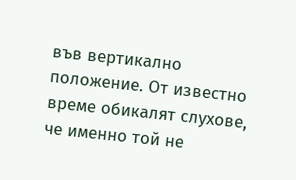във вертикално положение. От известно време обикалят слухове, че именно той не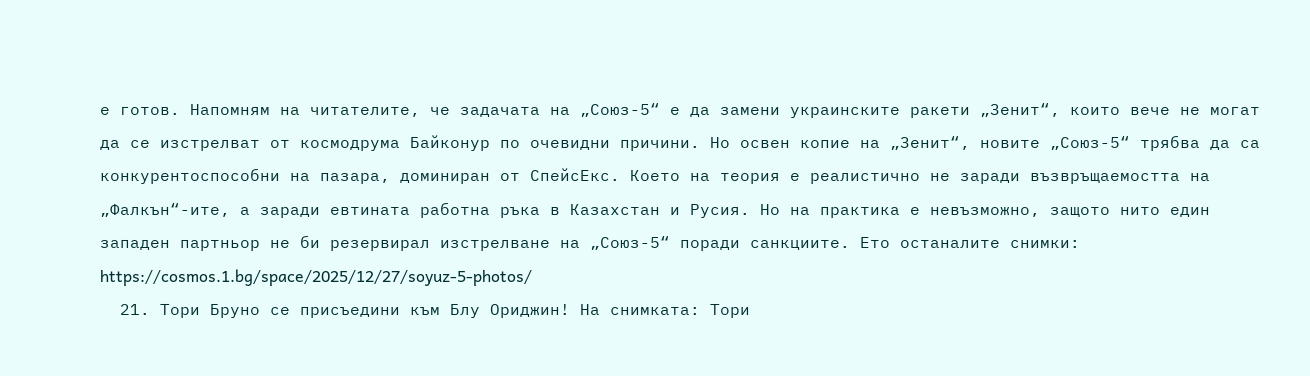е готов. Напомням на читателите, че задачата на „Союз-5“ е да замени украинските ракети „Зенит“, които вече не могат да се изстрелват от космодрума Байконур по очевидни причини. Но освен копие на „Зенит“, новите „Союз-5“ трябва да са конкурентоспособни на пазара, доминиран от СпейсЕкс. Което на теория е реалистично не заради възвръщаемостта на „Фалкън“-ите, а заради евтината работна ръка в Казахстан и Русия. Но на практика е невъзможно, защото нито един западен партньор не би резервирал изстрелване на „Союз-5“ поради санкциите. Ето останалите снимки: https://cosmos.1.bg/space/2025/12/27/soyuz-5-photos/
  21. Тори Бруно се присъедини към Блу Ориджин! На снимката: Тори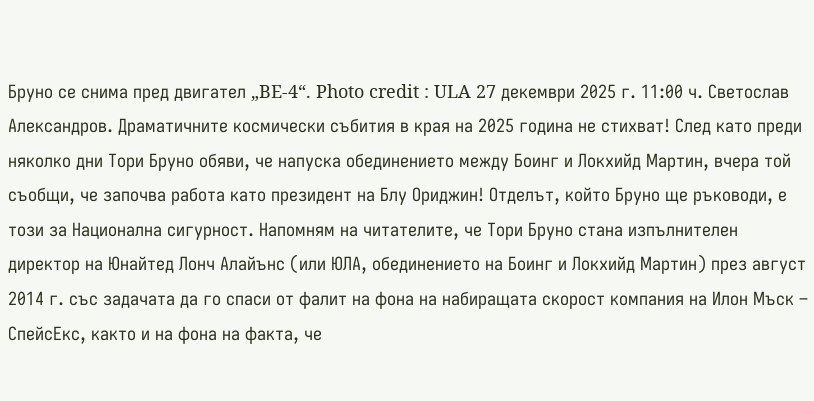Бруно се снима пред двигател „BE-4“. Photo credit : ULA 27 декември 2025 г. 11:00 ч. Светослав Александров. Драматичните космически събития в края на 2025 година не стихват! След като преди няколко дни Тори Бруно обяви, че напуска обединението между Боинг и Локхийд Мартин, вчера той съобщи, че започва работа като президент на Блу Ориджин! Отделът, който Бруно ще ръководи, е този за Национална сигурност. Напомням на читателите, че Тори Бруно стана изпълнителен директор на Юнайтед Лонч Алайънс (или ЮЛА, обединението на Боинг и Локхийд Мартин) през август 2014 г. със задачата да го спаси от фалит на фона на набиращата скорост компания на Илон Мъск – СпейсЕкс, както и на фона на факта, че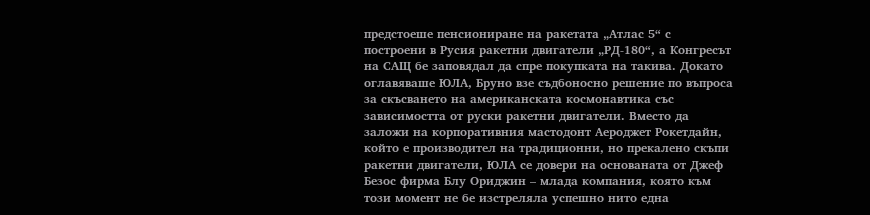предстоеше пенсиониране на ракетата „Атлас 5“ с построени в Русия ракетни двигатели „РД-180“, а Конгресът на САЩ бе заповядал да спре покупката на такива. Докато оглавяваше ЮЛА, Бруно взе съдбоносно решение по въпроса за скъсването на американската космонавтика със зависимостта от руски ракетни двигатели. Вместо да заложи на корпоративния мастодонт Аероджет Рокетдайн, който е производител на традиционни, но прекалено скъпи ракетни двигатели, ЮЛА се довери на основаната от Джеф Безос фирма Блу Ориджин – млада компания, която към този момент не бе изстреляла успешно нито една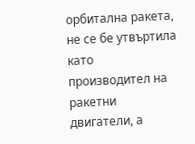орбитална ракета, не се бе утвъртила като производител на ракетни двигатели, а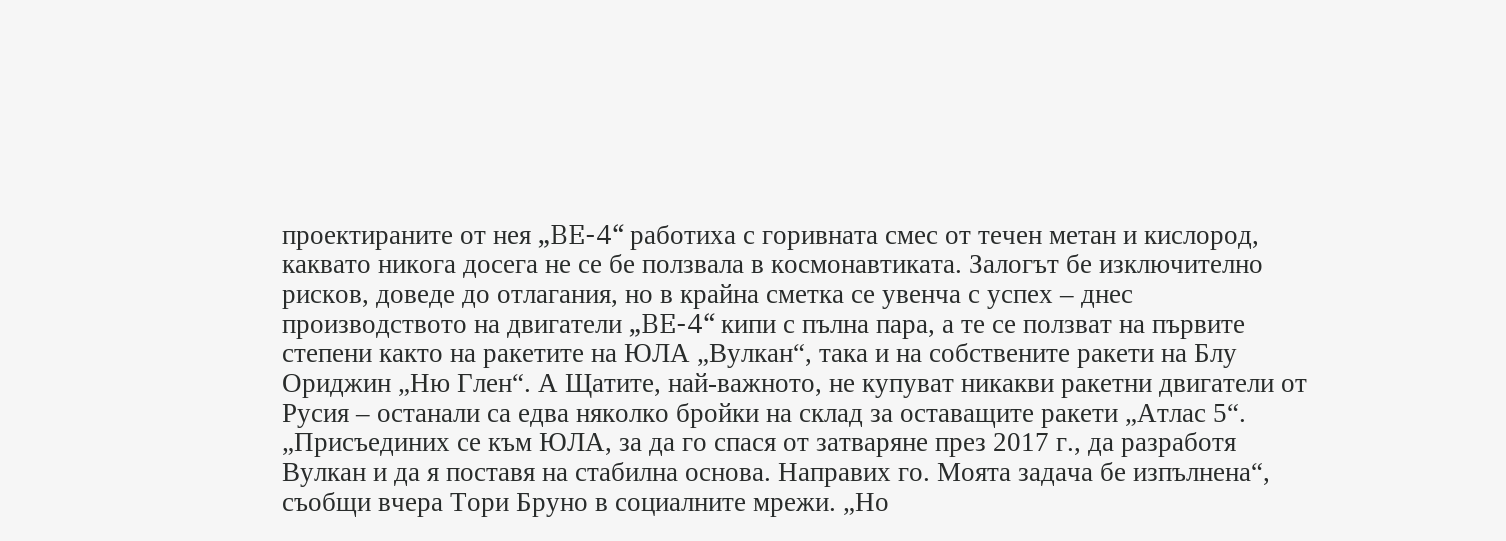проектираните от нея „BE-4“ работиха с горивната смес от течен метан и кислород, каквато никога досега не се бе ползвала в космонавтиката. Залогът бе изключително рисков, доведе до отлагания, но в крайна сметка се увенча с успех – днес производството на двигатели „BE-4“ кипи с пълна пара, а те се ползват на първите степени както на ракетите на ЮЛА „Вулкан“, така и на собствените ракети на Блу Ориджин „Ню Глен“. А Щатите, най-важното, не купуват никакви ракетни двигатели от Русия – останали са едва няколко бройки на склад за оставащите ракети „Атлас 5“. „Присъединих се към ЮЛА, за да го спася от затваряне през 2017 г., да разработя Вулкан и да я поставя на стабилна основа. Направих го. Моята задача бе изпълнена“, съобщи вчера Тори Бруно в социалните мрежи. „Но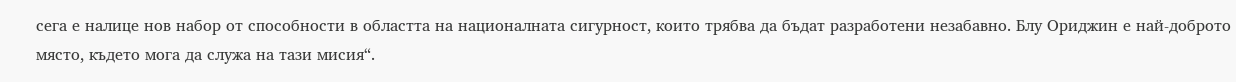сега е налице нов набор от способности в областта на националната сигурност, които трябва да бъдат разработени незабавно. Блу Ориджин е най-доброто място, където мога да служа на тази мисия“.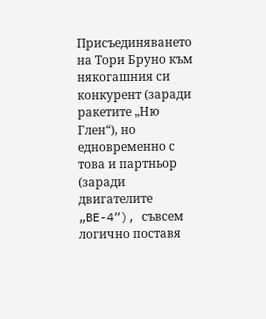Присъединяването на Тори Бруно към някогашния си конкурент (заради ракетите „Ню Глен“), но едновременно с това и партньор (заради двигателите „BE-4“), съвсем логично поставя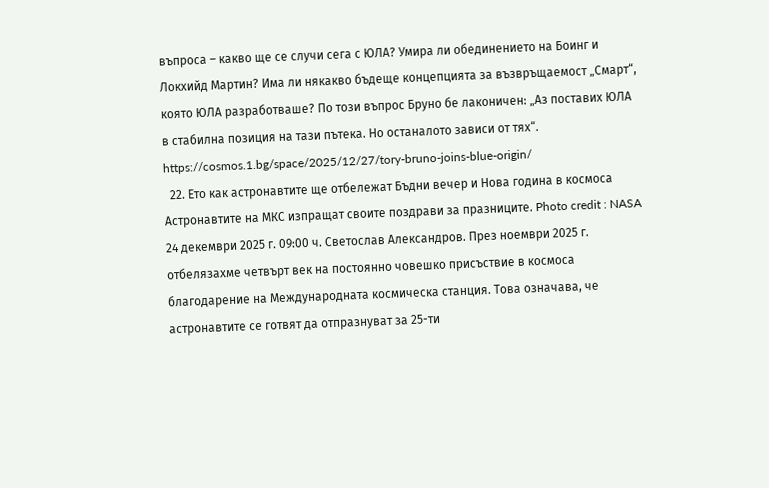въпроса – какво ще се случи сега с ЮЛА? Умира ли обединението на Боинг и Локхийд Мартин? Има ли някакво бъдеще концепцията за възвръщаемост „Смарт“, която ЮЛА разработваше? По този въпрос Бруно бе лаконичен: „Аз поставих ЮЛА в стабилна позиция на тази пътека. Но останалото зависи от тях“. https://cosmos.1.bg/space/2025/12/27/tory-bruno-joins-blue-origin/
  22. Ето как астронавтите ще отбележат Бъдни вечер и Нова година в космоса Астронавтите на МКС изпращат своите поздрави за празниците. Photo credit : NASA 24 декември 2025 г. 09:00 ч. Светослав Александров. През ноември 2025 г. отбелязахме четвърт век на постоянно човешко присъствие в космоса благодарение на Международната космическа станция. Това означава, че астронавтите се готвят да отпразнуват за 25-ти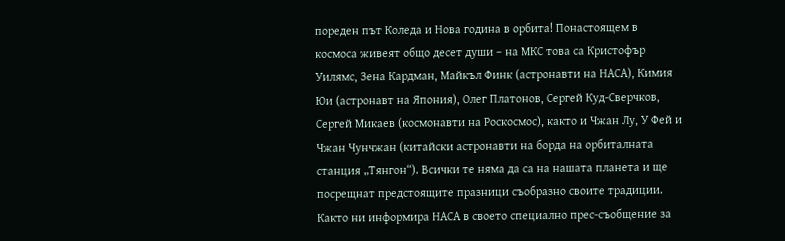пореден път Коледа и Нова година в орбита! Понастоящем в космоса живеят общо десет души – на МКС това са Кристофър Уилямс, Зена Кардман, Майкъл Финк (астронавти на НАСА), Кимия Юи (астронавт на Япония), Олег Платонов, Сергей Куд-Сверчков, Сергей Микаев (космонавти на Роскосмос), както и Чжан Лу, У Фей и Чжан Чунчжан (китайски астронавти на борда на орбиталната станция „Тянгон“). Всички те няма да са на нашата планета и ще посрещнат предстоящите празници съобразно своите традиции. Както ни информира НАСА в своето специално прес-съобщение за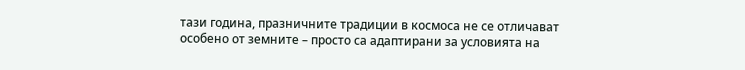тази година, празничните традиции в космоса не се отличават особено от земните – просто са адаптирани за условията на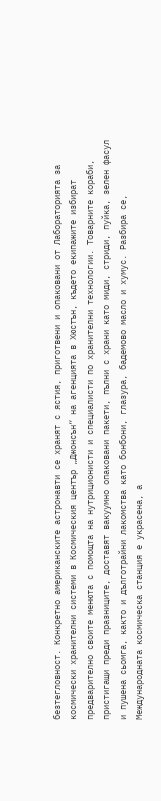безтегловност. Конкретно американските астронавти се хранят с ястия, приготвени и опаковани от Лабораторията за космически хранителни системи в Космическия център „Джонсън“ на агенцията в Хюстън, където екипажите избират предварително своите менюта с помощта на нутриционисти и специалисти по хранителни технологии. Товарните кораби, пристигащи преди празниците, доставят вакуумно опаковани пакети, пълни с храни като миди, стриди, пуйка, зелен фасул и пушена сьомга, както и дълготрайни лакомства като бонбони, глазура, бадемово масло и хумус. Разбира се, Международната космическа станция е украсена, а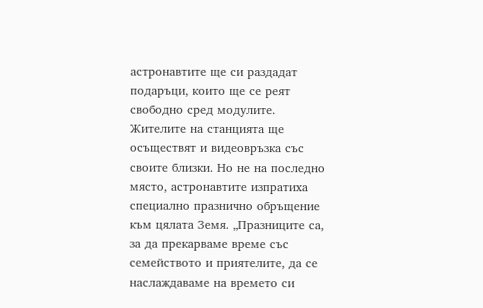астронавтите ще си раздадат подаръци, които ще се реят свободно сред модулите. Жителите на станцията ще осъществят и видеовръзка със своите близки. Но не на последно място, астронавтите изпратиха специално празнично обръщение към цялата Земя. „Празниците са, за да прекарваме време със семейството и приятелите, да се наслаждаваме на времето си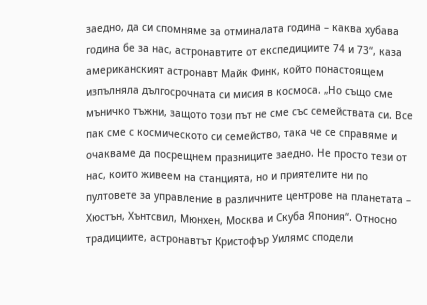заедно, да си спомняме за отминалата година – каква хубава година бе за нас, астронавтите от експедициите 74 и 73“, каза американският астронавт Майк Финк, който понастоящем изпълняла дългосрочната си мисия в космоса. „Но също сме мъничко тъжни, защото този път не сме със семействата си. Все пак сме с космическото си семейство, така че се справяме и очакваме да посрещнем празниците заедно. Не просто тези от нас, които живеем на станцията, но и приятелите ни по пултовете за управление в различните центрове на планетата – Хюстън, Хънтсвил, Мюнхен, Москва и Скуба Япония“. Относно традициите, астронавтът Кристофър Уилямс сподели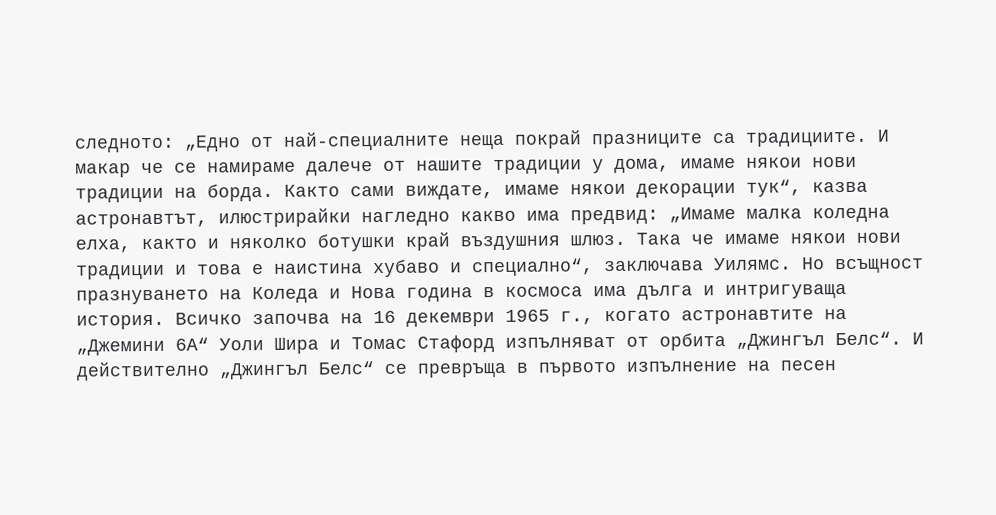следното: „Едно от най-специалните неща покрай празниците са традициите. И макар че се намираме далече от нашите традиции у дома, имаме някои нови традиции на борда. Както сами виждате, имаме някои декорации тук“, казва астронавтът, илюстрирайки нагледно какво има предвид: „Имаме малка коледна елха, както и няколко ботушки край въздушния шлюз. Така че имаме някои нови традиции и това е наистина хубаво и специално“, заключава Уилямс. Но всъщност празнуването на Коледа и Нова година в космоса има дълга и интригуваща история. Всичко започва на 16 декември 1965 г., когато астронавтите на „Джемини 6А“ Уоли Шира и Томас Стафорд изпълняват от орбита „Джингъл Белс“. И действително „Джингъл Белс“ се превръща в първото изпълнение на песен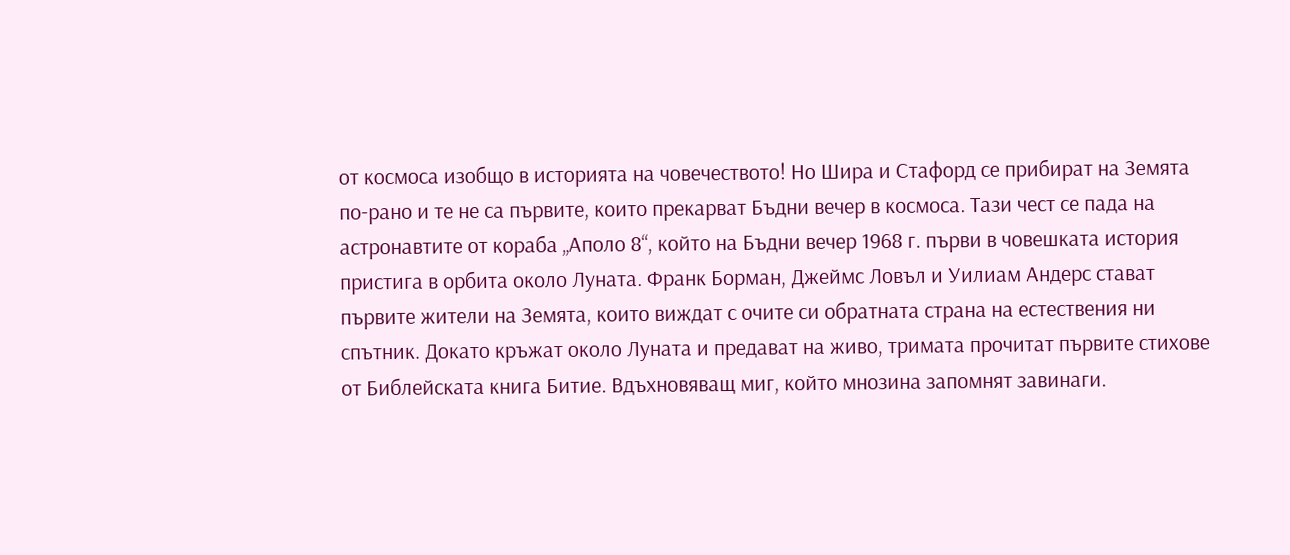от космоса изобщо в историята на човечеството! Но Шира и Стафорд се прибират на Земята по-рано и те не са първите, които прекарват Бъдни вечер в космоса. Тази чест се пада на астронавтите от кораба „Аполо 8“, който на Бъдни вечер 1968 г. първи в човешката история пристига в орбита около Луната. Франк Борман, Джеймс Ловъл и Уилиам Андерс стават първите жители на Земята, които виждат с очите си обратната страна на естествения ни спътник. Докато кръжат около Луната и предават на живо, тримата прочитат първите стихове от Библейската книга Битие. Вдъхновяващ миг, който мнозина запомнят завинаги.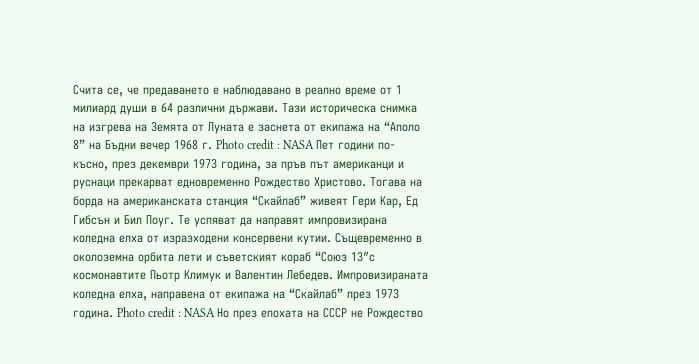Счита се, че предаването е наблюдавано в реално време от 1 милиард души в 64 различни държави. Тази историческа снимка на изгрева на Земята от Луната е заснета от екипажа на “Аполо 8” на Бъдни вечер 1968 г. Photo credit : NASA Пет години по-късно, през декември 1973 година, за пръв път американци и руснаци прекарват едновременно Рождество Христово. Тогава на борда на американската станция “Скайлаб” живеят Гери Кар, Ед Гибсън и Бил Поуг. Те успяват да направят импровизирана коледна елха от изразходени консервени кутии. Същевременно в околоземна орбита лети и съветският кораб “Союз 13″с космонавтите Пьотр Климук и Валентин Лебедев. Импровизираната коледна елха, направена от екипажа на “Скайлаб” през 1973 година. Photo credit : NASA Но през епохата на СССР не Рождество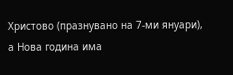Христово (празнувано на 7-ми януари), а Нова година има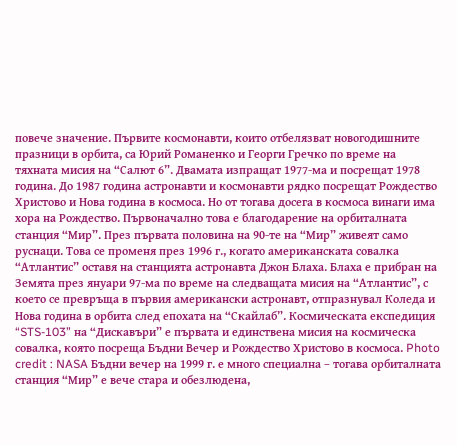повече значение. Първите космонавти, които отбелязват новогодишните празници в орбита, са Юрий Романенко и Георги Гречко по време на тяхната мисия на “Салют 6”. Двамата изпращат 1977-ма и посрещат 1978 година. До 1987 година астронавти и космонавти рядко посрещат Рождество Христово и Нова година в космоса. Но от тогава досега в космоса винаги има хора на Рождество. Първоначално това е благодарение на орбиталната станция “Мир”. През първата половина на 90-те на “Мир” живеят само руснаци. Това се променя през 1996 г., когато американската совалка “Атлантис” оставя на станцията астронавта Джон Блаха. Блаха е прибран на Земята през януари 97-ма по време на следващата мисия на “Атлантис”, с което се превръща в първия американски астронавт, отпразнувал Коледа и Нова година в орбита след епохата на “Скайлаб”. Космическата експедиция “STS-103” на “Дискавъри” е първата и единствена мисия на космическа совалка, която посреща Бъдни Вечер и Рождество Христово в космоса. Photo credit : NASA Бъдни вечер на 1999 г. е много специална – тогава орбиталната станция “Мир” е вече стара и обезлюдена,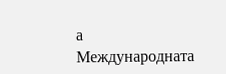а Международната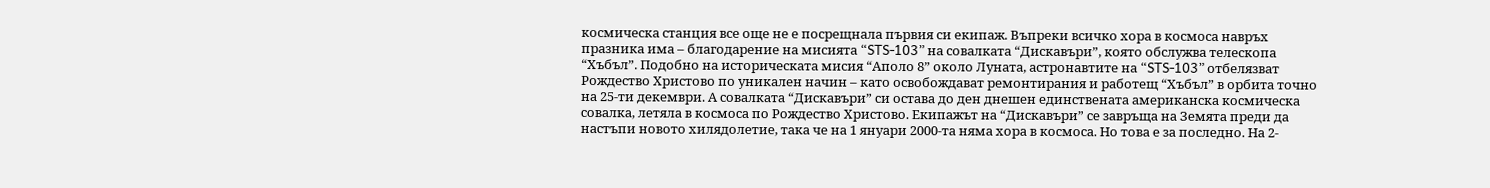космическа станция все още не е посрещнала първия си екипаж. Въпреки всичко хора в космоса навръх празника има – благодарение на мисията “STS-103” на совалката “Дискавъри”, която обслужва телескопа “Хъбъл”. Подобно на историческата мисия “Аполо 8” около Луната, астронавтите на “STS-103” отбелязват Рождество Христово по уникален начин – като освобождават ремонтирания и работещ “Хъбъл” в орбита точно на 25-ти декември. А совалката “Дискавъри” си остава до ден днешен единствената американска космическа совалка, летяла в космоса по Рождество Христово. Екипажът на “Дискавъри” се завръща на Земята преди да настъпи новото хилядолетие, така че на 1 януари 2000-та няма хора в космоса. Но това е за последно. На 2-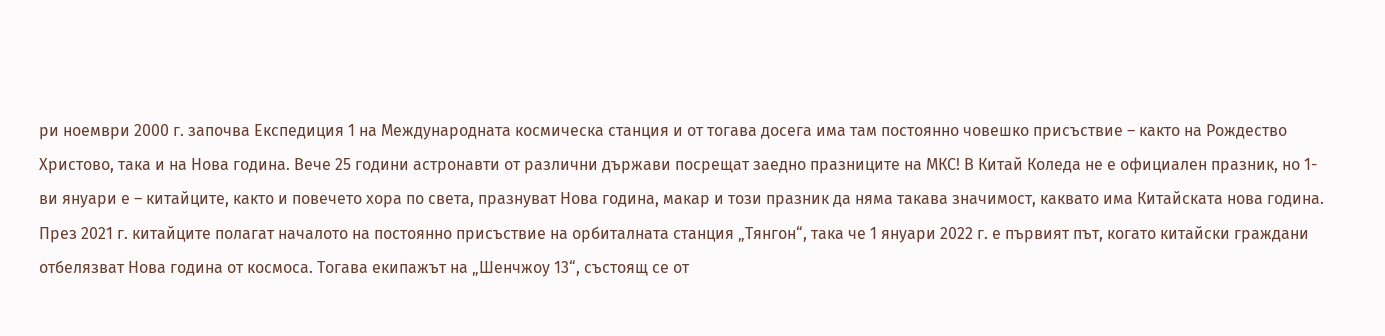ри ноември 2000 г. започва Експедиция 1 на Международната космическа станция и от тогава досега има там постоянно човешко присъствие – както на Рождество Христово, така и на Нова година. Вече 25 години астронавти от различни държави посрещат заедно празниците на МКС! В Китай Коледа не е официален празник, но 1-ви януари е – китайците, както и повечето хора по света, празнуват Нова година, макар и този празник да няма такава значимост, каквато има Китайската нова година. През 2021 г. китайците полагат началото на постоянно присъствие на орбиталната станция „Тянгон“, така че 1 януари 2022 г. е първият път, когато китайски граждани отбелязват Нова година от космоса. Тогава екипажът на „Шенчжоу 13“, състоящ се от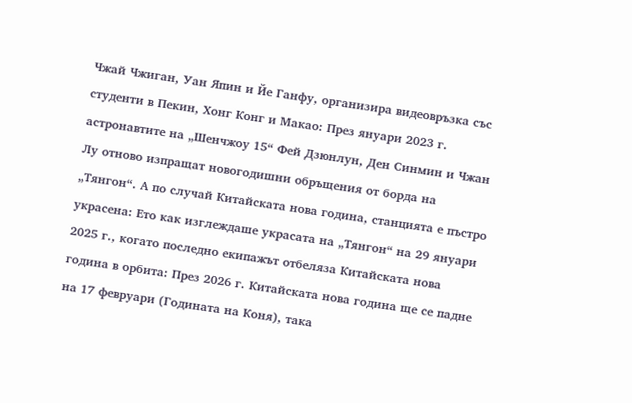Чжай Чжиган, Уан Япин и Йе Ганфу, организира видеовръзка със студенти в Пекин, Хонг Конг и Макао: През януари 2023 г. астронавтите на „Шенчжоу 15“ Фей Дзюнлун, Ден Синмин и Чжан Лу отново изпращат новогодишни обръщения от борда на „Тянгон“. А по случай Китайската нова година, станцията е пъстро украсена: Ето как изглеждаше украсата на „Тянгон“ на 29 януари 2025 г., когато последно екипажът отбеляза Китайската нова година в орбита: През 2026 г. Китайската нова година ще се падне на 17 февруари (Годината на Коня), така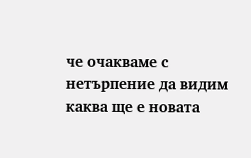че очакваме с нетърпение да видим каква ще е новата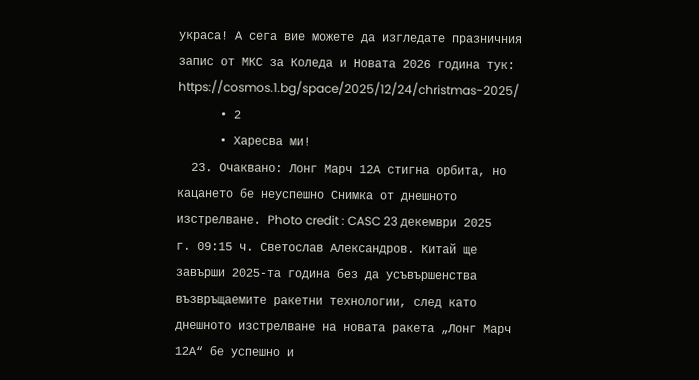украса! А сега вие можете да изгледате празничния запис от МКС за Коледа и Новата 2026 година тук: https://cosmos.1.bg/space/2025/12/24/christmas-2025/
      • 2
      • Харесва ми!
  23. Очаквано: Лонг Марч 12А стигна орбита, но кацането бе неуспешно Снимка от днешното изстрелване. Photo credit : CASC 23 декември 2025 г. 09:15 ч. Светослав Александров. Китай ще завърши 2025-та година без да усъвършенства възвръщаемите ракетни технологии, след като днешното изстрелване на новата ракета „Лонг Марч 12А“ бе успешно и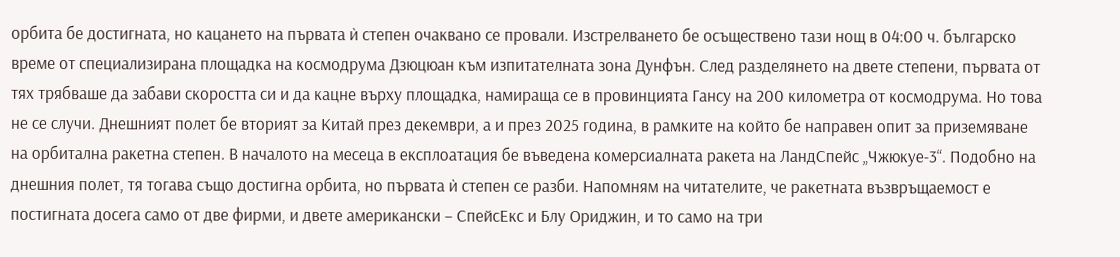орбита бе достигната, но кацането на първата ѝ степен очаквано се провали. Изстрелването бе осъществено тази нощ в 04:00 ч. българско време от специализирана площадка на космодрума Дзюцюан към изпитателната зона Дунфън. След разделянето на двете степени, първата от тях трябваше да забави скоростта си и да кацне върху площадка, намираща се в провинцията Гансу на 200 километра от космодрума. Но това не се случи. Днешният полет бе вторият за Китай през декември, а и през 2025 година, в рамките на който бе направен опит за приземяване на орбитална ракетна степен. В началото на месеца в експлоатация бе въведена комерсиалната ракета на ЛандСпейс „Чжюкуе-3“. Подобно на днешния полет, тя тогава също достигна орбита, но първата ѝ степен се разби. Напомням на читателите, че ракетната възвръщаемост е постигната досега само от две фирми, и двете американски – СпейсЕкс и Блу Ориджин, и то само на три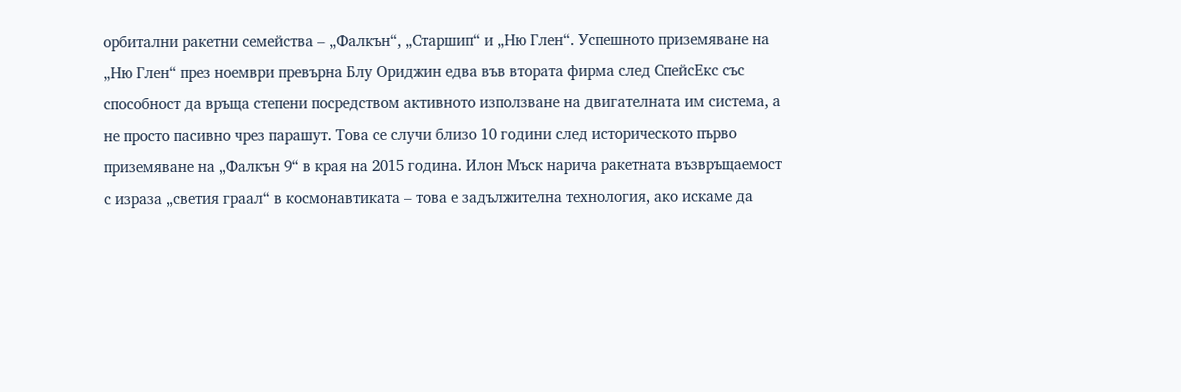орбитални ракетни семейства – „Фалкън“, „Старшип“ и „Ню Глен“. Успешното приземяване на „Ню Глен“ през ноември превърна Блу Ориджин едва във втората фирма след СпейсЕкс със способност да връща степени посредством активното използване на двигателната им система, а не просто пасивно чрез парашут. Това се случи близо 10 години след историческото първо приземяване на „Фалкън 9“ в края на 2015 година. Илон Мъск нарича ракетната възвръщаемост с израза „светия граал“ в космонавтиката – това е задължителна технология, ако искаме да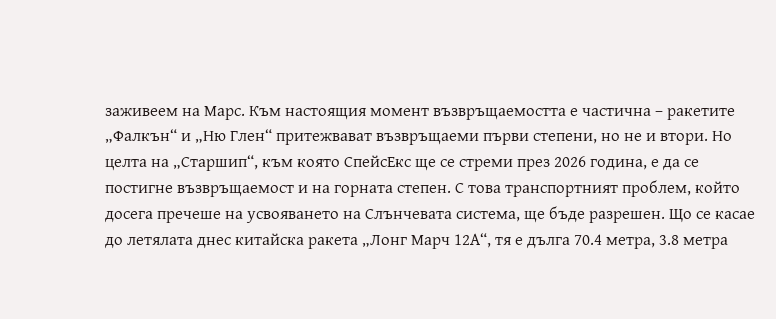заживеем на Марс. Към настоящия момент възвръщаемостта е частична – ракетите „Фалкън“ и „Ню Глен“ притежвават възвръщаеми първи степени, но не и втори. Но целта на „Старшип“, към която СпейсЕкс ще се стреми през 2026 година, е да се постигне възвръщаемост и на горната степен. С това транспортният проблем, който досега пречеше на усвояването на Слънчевата система, ще бъде разрешен. Що се касае до летялата днес китайска ракета „Лонг Марч 12А“, тя е дълга 70.4 метра, 3.8 метра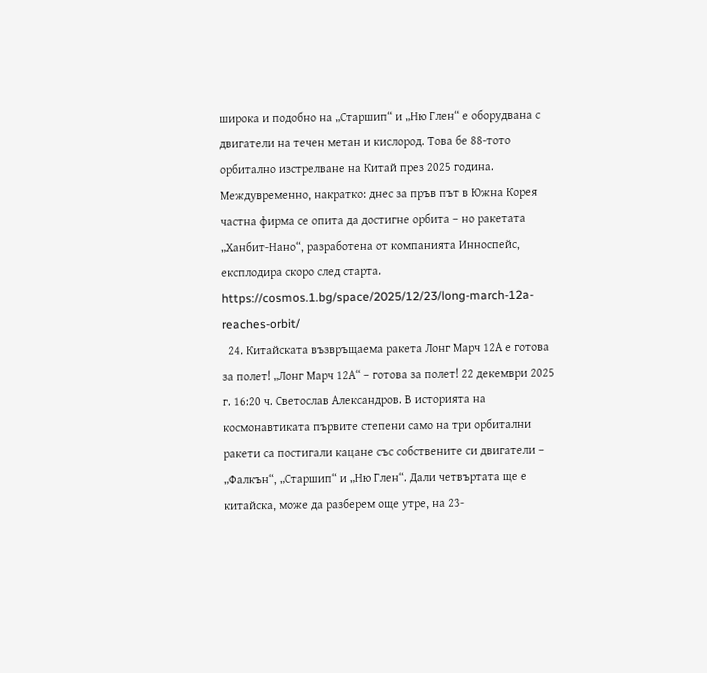широка и подобно на „Старшип“ и „Ню Глен“ е оборудвана с двигатели на течен метан и кислород. Това бе 88-тото орбитално изстрелване на Китай през 2025 година. Междувременно, накратко: днес за пръв път в Южна Корея частна фирма се опита да достигне орбита – но ракетата „Ханбит-Нано“, разработена от компанията Инноспейс, експлодира скоро след старта. https://cosmos.1.bg/space/2025/12/23/long-march-12a-reaches-orbit/
  24. Китайската възвръщаема ракета Лонг Марч 12А е готова за полет! „Лонг Марч 12А“ – готова за полет! 22 декември 2025 г. 16:20 ч. Светослав Александров. В историята на космонавтиката първите степени само на три орбитални ракети са постигали кацане със собствените си двигатели – „Фалкън“, „Старшип“ и „Ню Глен“. Дали четвъртата ще е китайска, може да разберем още утре, на 23-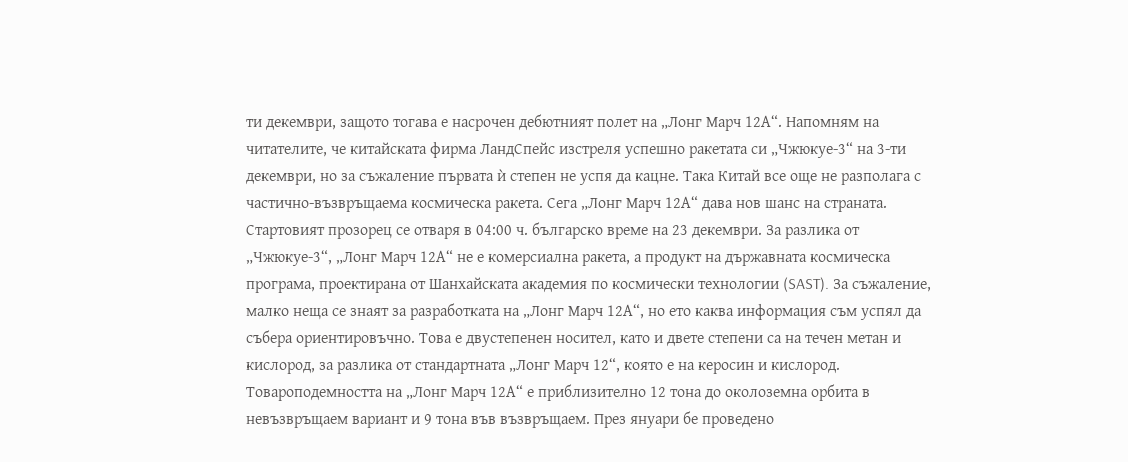ти декември, защото тогава е насрочен дебютният полет на „Лонг Марч 12А“. Напомням на читателите, че китайската фирма ЛандСпейс изстреля успешно ракетата си „Чжюкуе-3“ на 3-ти декември, но за съжаление първата ѝ степен не успя да кацне. Така Китай все още не разполага с частично-възвръщаема космическа ракета. Сега „Лонг Марч 12А“ дава нов шанс на страната. Стартовият прозорец се отваря в 04:00 ч. българско време на 23 декември. За разлика от „Чжюкуе-3“, „Лонг Марч 12А“ не е комерсиална ракета, а продукт на държавната космическа програма, проектирана от Шанхайската академия по космически технологии (SAST). За съжаление, малко неща се знаят за разработката на „Лонг Марч 12А“, но ето каква информация съм успял да събера ориентировъчно. Това е двустепенен носител, като и двете степени са на течен метан и кислород, за разлика от стандартната „Лонг Марч 12“, която е на керосин и кислород. Товароподемността на „Лонг Марч 12А“ е приблизително 12 тона до околоземна орбита в невъзвръщаем вариант и 9 тона във възвръщаем. През януари бе проведено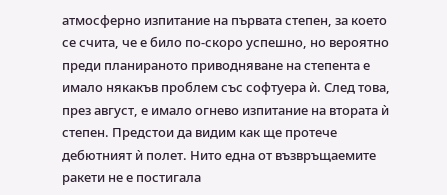атмосферно изпитание на първата степен, за което се счита, че е било по-скоро успешно, но вероятно преди планираното приводняване на степента е имало някакъв проблем със софтуера ѝ. След това, през август, е имало огнево изпитание на втората ѝ степен. Предстои да видим как ще протече дебютният ѝ полет. Нито една от възвръщаемите ракети не е постигала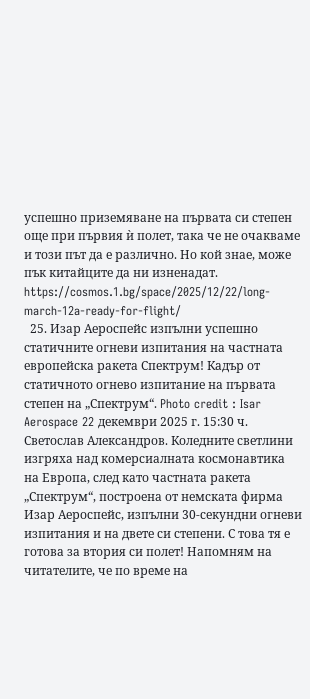успешно приземяване на първата си степен още при първия ѝ полет, така че не очакваме и този път да е различно. Но кой знае, може пък китайците да ни изненадат. https://cosmos.1.bg/space/2025/12/22/long-march-12a-ready-for-flight/
  25. Изар Аероспейс изпълни успешно статичните огневи изпитания на частната европейска ракета Спектрум! Кадър от статичното огнево изпитание на първата степен на „Спектрум“. Photo credit : Isar Aerospace 22 декември 2025 г. 15:30 ч. Светослав Александров. Коледните светлини изгряха над комерсиалната космонавтика на Европа, след като частната ракета „Спектрум“, построена от немската фирма Изар Аероспейс, изпълни 30-секундни огневи изпитания и на двете си степени. С това тя е готова за втория си полет! Напомням на читателите, че по време на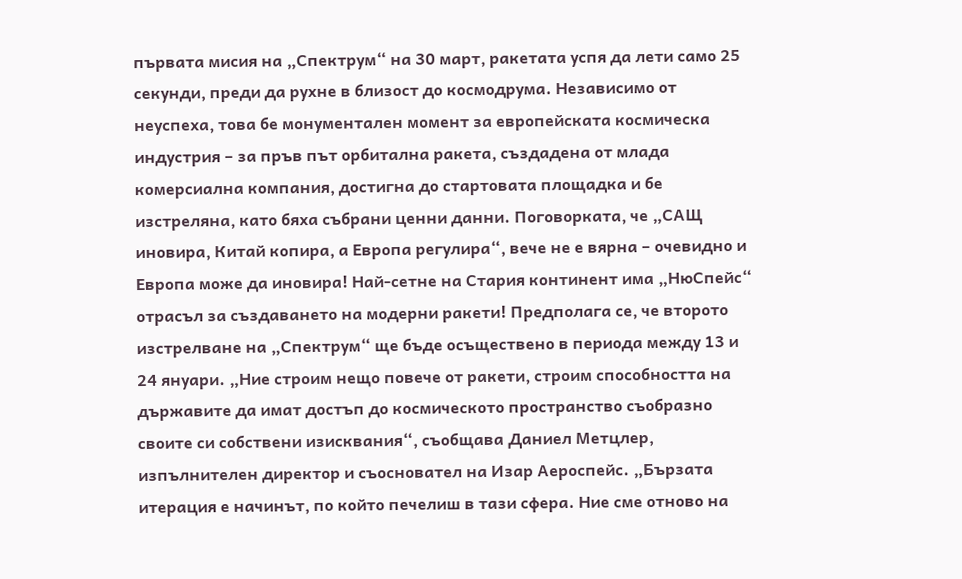първата мисия на „Спектрум“ на 30 март, ракетата успя да лети само 25 секунди, преди да рухне в близост до космодрума. Независимо от неуспеха, това бе монументален момент за европейската космическа индустрия – за пръв път орбитална ракета, създадена от млада комерсиална компания, достигна до стартовата площадка и бе изстреляна, като бяха събрани ценни данни. Поговорката, че „САЩ иновира, Китай копира, а Европа регулира“, вече не е вярна – очевидно и Европа може да иновира! Най-сетне на Стария континент има „НюСпейс“ отрасъл за създаването на модерни ракети! Предполага се, че второто изстрелване на „Спектрум“ ще бъде осъществено в периода между 13 и 24 януари. „Ние строим нещо повече от ракети, строим способността на държавите да имат достъп до космическото пространство съобразно своите си собствени изисквания“, съобщава Даниел Метцлер, изпълнителен директор и съосновател на Изар Аероспейс. „Бързата итерация е начинът, по който печелиш в тази сфера. Ние сме отново на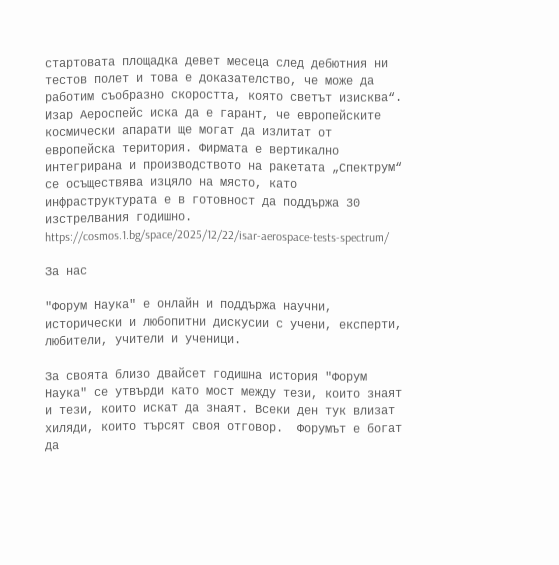стартовата площадка девет месеца след дебютния ни тестов полет и това е доказателство, че може да работим съобразно скоростта, която светът изисква“. Изар Аероспейс иска да е гарант, че европейските космически апарати ще могат да излитат от европейска територия. Фирмата е вертикално интегрирана и производството на ракетата „Спектрум“ се осъществява изцяло на място, като инфраструктурата е в готовност да поддържа 30 изстрелвания годишно. https://cosmos.1.bg/space/2025/12/22/isar-aerospace-tests-spectrum/

За нас

"Форум Наука" е онлайн и поддържа научни, исторически и любопитни дискусии с учени, експерти, любители, учители и ученици.

За своята близо двайсет годишна история "Форум Наука" се утвърди като мост между тези, които знаят и тези, които искат да знаят. Всеки ден тук влизат хиляди, които търсят своя отговор.  Форумът е богат да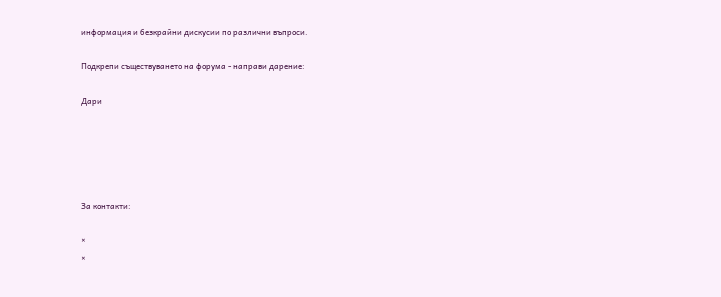информация и безкрайни дискусии по различни въпроси.

Подкрепи съществуването на форумa - направи дарение:

Дари





За контакти:

×
×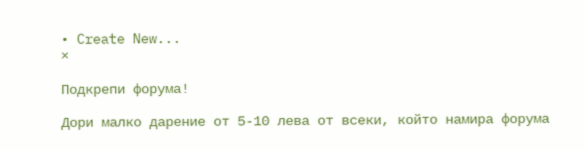• Create New...
×

Подкрепи форума!

Дори малко дарение от 5-10 лева от всеки, който намира форума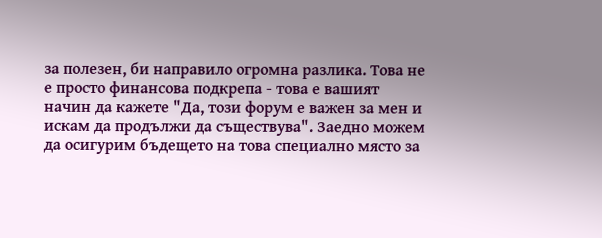за полезен, би направило огромна разлика. Това не е просто финансова подкрепа - това е вашият начин да кажете "Да, този форум е важен за мен и искам да продължи да съществува". Заедно можем да осигурим бъдещето на това специално място за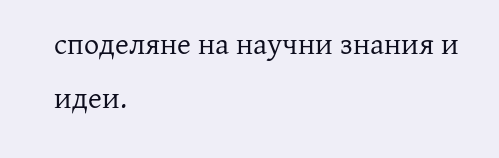споделяне на научни знания и идеи.